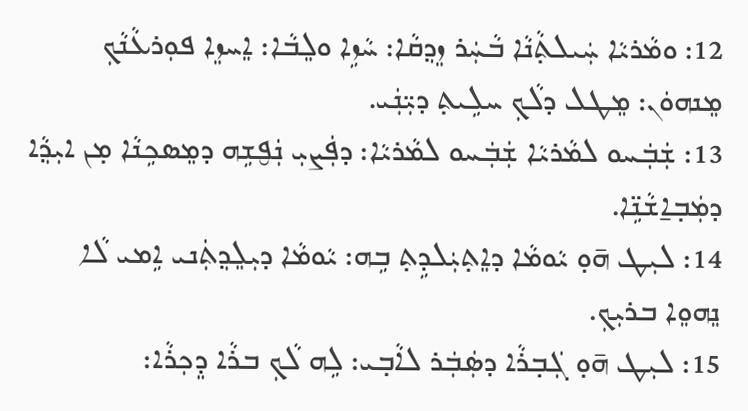12: ܘܡܵܪܝܵܐ ܚܲܝܠܬ̣ܵܢܵܐ ܒܵܚܲܪ ܙܸܕ݂ܩܵܐ: ܚܵܙܹܐ ܘܠܸܒܵܐ: ܐܸܚܙܸܐ ܦܘܼܪܥܵܢܵܟ݂ ܡܸܢܗܘܿܢ: ܡܸܛܠ ܕܠܵܟ݂ ܚܠܹܝܬ̣ ܕܝܼ̈ܢܲܝ.
13: ܫܲܒܲܚܘ ܠܡܵܪܝܵܐ ܫܲܒܲܚܘ ܠܡܵܪܝܵܐ: ܕܦܲܨܝܼ ܢܲܦ̮ܫܹܗ ܕܡܸܣܟܹܢܵܐ ܡ̣ܢ ܐܝܼܕ݂ܵܐ ܕܡܲܒ̣ܐ̱ܫܵܢܹ̈ܐ.
14: ܠܝܼܛ ܗ̄ܘ̣ ܝܵܘܡܵܐ ܕܐܸܬ̣ܝܲܠܕܹܬ̣ ܒܹܗ: ܝܵܘܡܵܐ ܕܝܼܠܸܕ݂ܬܲܢܝ ܐܹܡܝ ܠܵܐ ܢܸܗܘܸܐ ܒܪܝܼܟ݂.
15: ܠܝܼܛ ܗ̄ܘ̣ ܓܲܒ̣ܪܵܐ ܕܣܲܒܲܪ ܠܐܵܒ̣ܝ: ܠܹܗ ܠܵܟ݂ ܒܪܵܐ ܕܸܟ݂ܪܵܐ: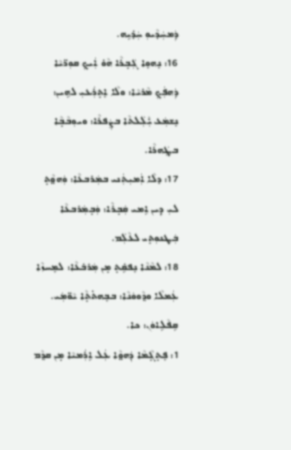ܕܲܡܚܲܕܵܝܘܼ ܚܲܕ̇ܝܹܗ.
16: ܢܸܗܘܸܐ ܓܲܒ̣ܪܵܐ ܗܵܘ̇ ܐܲܝܟ݂ ܩܘܼܖ̈ܝܵܐ ܕܲܗܦܲܟ݂ ܡܵܪܝܵܐ: ܘܠܵܐ ܐܸܬ̣ܪܲܥܝܼ ܠܗܹܝܢ: ܢܸܫܡܲܥ ܝܑܼܠܲܠܬܵܐ ܒܨܲܦܪܵܐ: ܘܝܘܼܒܵܒ̣ܵܐ ܒܛܲܗܪܵܐ.
17: ܕܠܵܐ ܐܲܡܝܼܬܲܢܝ ܒܡܲܪܒܥܵܐ: ܘܲܗܘ̤ܵܬ̣ ܠܝܼ ܕܸܝܢ ܐܹܡܝ ܩܲܒ̣ܪܵܐ: ܘܲܒ̣ܡܲܪܒܥܵܐ ܒܲܛܢܘܼܬ̣ܝ ܠܥܵܠܲܡ.
18: ܠܡܵܢܵܐ ܢܸܦܩܹ̇ܬ̣ ܡ̣ܢ ܡܲܪܒ̇ܥܵܐ: ܠܡܸܚܙܵܐ ܥܲܡܠܵܐ ܘܕ݂ܵܘܘܿܢܵܐ: ܒܒܸܗܬ̇ܬ̣ܵܐ ܝܵܘ̈ܡܲܝ.
ܩܹܦܵܠܹܐܘܿܢ: ܟܐ.
1: ܦܸܬ̣ܓ̣ܵܡܵܐ ܕܲܗܘ̤ܵܐ ܥܲܠ ܐܹܪܲܡܝܵܐ ܡ̣ܢ ܩܕ݂ܵܡ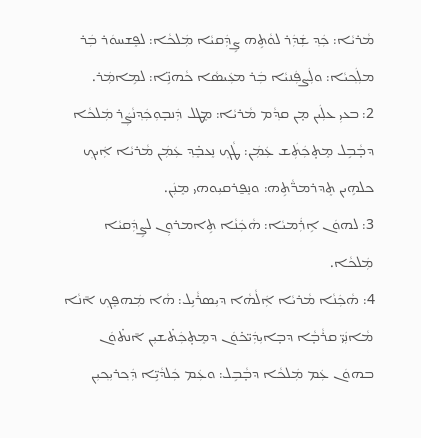ܡܵܪܝܵܐ: ܟܲܕ݂ ܫܲܕܲܪ ܠܘܵܬܹܗ ܨܹܕܲܩܝܵܐ ܡܲܠܟܵܐ: ܠܦܸܫܚܘܿܪ ܒܲܪ ܡܠܲܟ݂ܝܵܐ: ܘܠܲܨܦܲܢܝܵܐ ܒܲܪ ܡܥܲܝܣܵܐ ܟܵܗܢܹ̈ܐ: ܠܡܹܐܡܲܪ.
2: ܒܥܝܼ ܥܠܲܝܢ ܡ̣ܢ ܩܕ݂ܵܡ ܡܵܪܝܵܐ: ܡܸܛܠ ܕܲܢܒ̣ܘܼܟܲܕ݂ܢܵܨܲܪ ܡܲܠܟܵܐ ܕܒ̣ܵܒܹܠ ܡܸܬ̣ܟܲܬܲܫ ܥܲܡܲܢ: ܛܵܟ݂ ܢܸܥܒܸ̇ܕ݂ ܥܲܡܲܢ ܡܵܪܝܵܐ ܐܲܝܟ݂ ܟܠܗܹܝܢ ܬܸܕܪܡܖ̈ܵܬܹܗ: ܘܢܸܦ̱ܪܩܝܼܘܗܝ ܡܸܢܲܢ.
3: ܠܗܘܿܢ ܐܹܪܲܡܝܵܐ: ܗܵܟܲܢܵܐ ܬܹܐܡܪܘܼܢ ܠܨܹܕܲܩܝܵܐ ܡܲܠܟܵܐ.
4: ܗܵܟܲܢܵܐ ܡܵܪܝܵܐ ܐܲܠܵܗܵܐ ܕܝܼܣܪܵܝܹܠ: ܗܵܐ ܡܲܗܦܸܟ݂ ܐ̄ܢܵܐ ܡܵܐܢܲܝ̈ ܩܪܵܒ̣ܵܐ ܕܒ̣ܐܝܼܕܲܝ̈ܟ̇ܘܿܢ ܕܡܸܬ̣ܟܲܬ̇ܫܝܼܢ ܐ̄ܢܬ̇ܘܿܢ ܒܗܘܿܢ ܥܲܡ ܡܲܠܟܵܐ ܕܒ̣ܵܒܹܠ: ܘܥܲܡ ܟܲܠܕܵܝܹ̈ܐ ܕܲܟ݂ܪܝܼܟ݂ܝܼܢ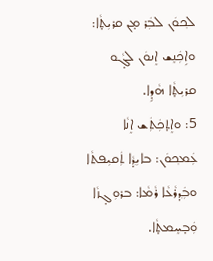ܠܟ݂ܘܿܢ ܠܒܲܪ ܡ̣ܢ ܩܪܝܼܬ̣ܵܐ: ܘܐܹܟܲܢܸܫ ܐܸܢܘܿܢ ܠܓ̣ܵܘ ܩܪܝܼܬ̣ܵܐ ܗܵܕܹܐ.
5: ܘܐܸܬ̣ܟܲܬܲܫ ܐܸܢܵܐ ܥܲܡܟ݂ܘܿܢ: ܒܐܝܼܕ݂ܵܐ ܬܲܩܝܼܦܬܵܐ ܘܒܲܕ݂ܪܵܥܵܐ ܪܵܡܵܐ: ܒܪܘܼܓ̣ܙܵܐ ܘܲܒ̣ܚܸܡܬ̣ܵܐ.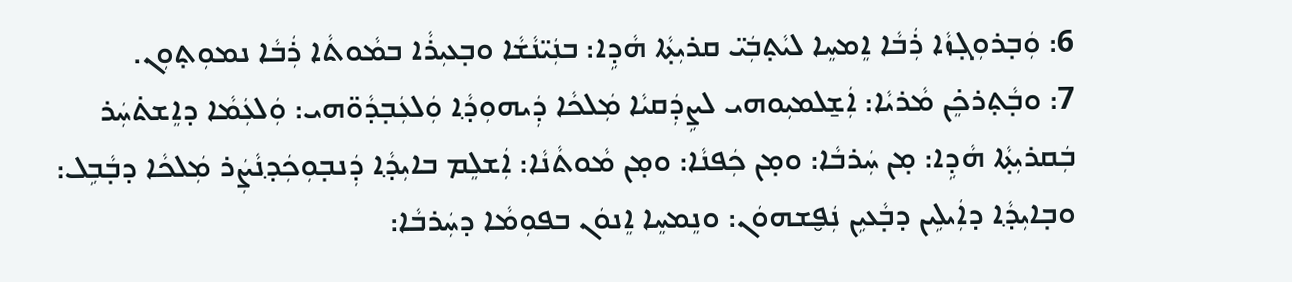6: ܘܲܒ̣ܪܘܼܓ̣ܙܵܐ ܪܲܒܵܐ ܐܸܡܚܸܐ ܠܝܵܬ̣ܒܲܝ̈ ܩܪܝܼܬ̣ܵܐ ܗܵܕܹܐ: ܒܢܲܝ̈ܢܵܫܵܐ ܘܒ̣ܥܝܼܪܵܐ ܒܡܵܘܬܵܐ ܪܲܒܵܐ ܢܡܘܼܬ̣ܘܼܢ.
7: ܘܒ̣ܵܬ̣ܪܟܸ̇ܢ ܡܵܪܝܵܐ: ܐܲܫ̱ܠܡܝܼܘܗܝ ܠܨܹܕܲܩܝܵܐ ܡܲܠܟܵܐ ܕܲܝܗܘܼܕ݂ܵܐ ܘܲܠܥܲܒ̣ܕܵܘ̈ܗܝ: ܘܲܠܥܲܡܵܐ ܕܐܸܫܬ̇ܚܲܪ ܒܲܩܪܝܼܬ̣ܵܐ ܗܵܕܹܐ: ܡ̣ܢ ܚܲܪܒܵܐ: ܘܡ̣ܢ ܟܲܦܢܵܐ: ܘܡ̣ܢ ܡܵܘܬܵܢܵܐ: ܐܲܫܠܸܡ ܒܐܝܼܕ݂ܵܐ ܕܲܢܒ̣ܘܼܟܲܕ݂ܢܵܨܲܪ ܡܲܠܟܵܐ ܕܒ̣ܵܒܹܠ: ܘܒ̣ܐܝܼܕ݂ܵܐ ܕܐܲܝܠܹܝܢ ܕܒ̣ܵܥܝܹܢ ܢܲܦ̮ܫܗܘܿܢ: ܘܢܸܡܚܸܐ ܐܸܢܘܿܢ ܒܦܘܼܡܵܐ ܕܚܲܪܒܵܐ: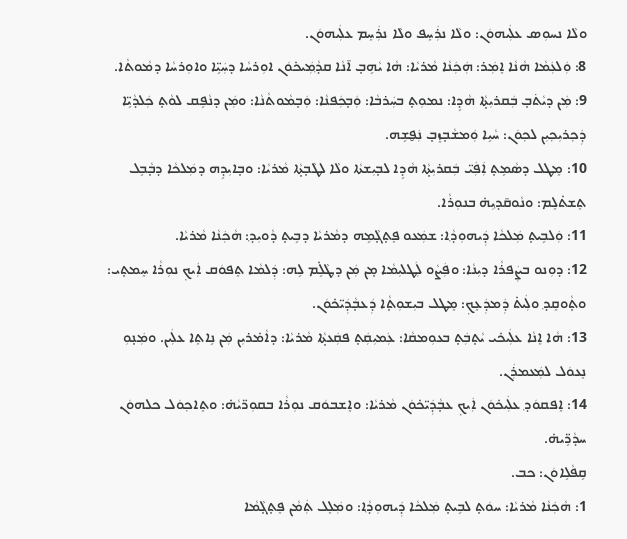ܘܠܵܐ ܢܚܘܼܣ ܥܠܲܝܗܘܿܢ: ܘܠܵܐ ܢܪܲܚܸܦ ܘܠܵܐ ܢܪܲܚܸܡ ܥܠܲܝܗܘܿܢ.
8: ܘܲܠܥܲܡܵܐ ܗܵܢܵܐ ܐܸܡܲܪ: ܗܲܟܲܢܵܐ ܡܵܪܝܵܐ: ܗܵܐ ܝܵܗܹܒ̣ ܐ̄ܢܵܐ ܩܕ݂ܵܡܲܝܟ̇ܘܿܢ ܐܘܼܪܚܵܐ ܕܚܲܝܹ̈ܐ ܘܐܘܼܪܚܵܐ ܕܡܵܘܬܵܐ.
9: ܡܲܢ ܕܝܵܬ݁ܒ̣ ܒܲܩܪܝܼܬ̣ܵܐ ܗܵܕܹܐ: ܢܡܘܼܬ̣ ܒܚܲܪܒܵܐ: ܘܲܒ̣ܟܲܦܢܵܐ: ܘܲܒ̣ܡܵܘܬܵܢܵܐ: ܘܡܲܢ ܕܢܵܦܹܩ ܠܘܵܬ̣ ܟܲܠܕܵܝܹ̈ܐ ܕܲܟ݂ܪܝܼܟ݂ܝܼܢ ܠܟ݂ܘܿܢ: ܚܵܝܹܐ ܘܲܡܫܵܒ̣ܙܸܒ̣ ܢܲܦ̮ܫܹܗ.
10: ܡܸܛܠ ܕܣܵܡܹܬ̣ ܐܲܦܲܝ̈ ܒܲܩܪܝܼܬ̣ܵܐ ܗܵܕܹܐ ܠܒ̣ܝܼܫܬܵܐ ܘܠܵܐ ܠܛܵܒ̣ܬ̣ܵܐ ܡܵܪܝܵܐ: ܘܒ̣ܐܝܼܕܹܗ ܕܡܲܠܟܵܐ ܕܒ̣ܵܒܹܠ ܬܸܫܬ̇ܠܸܡ: ܘܢܵܘܩ̄ܕ݂ܝܼܗ̇ ܒܢܘܼܪܵܐ.
11: ܘܲܠܒܹܝܬ̣ ܡܲܠܟܵܐ ܕܲܝܗܘܼܕ݂ܵܐ: ܫܡܲܥܘ ܦܸܬ̣ܓ̣ܵܡܹܗ ܕܡܵܪܝܵܐ ܕܒܹܝܬ̣ ܕܵܘܝܼܕ݂: ܗܵܟܲܢܵܐ ܡܵܪܝܵܐ.
12: ܕܘܼܢܘ ܒܨܲܦܪܵܐ ܕܝܼܢܵܐ: ܘܦܲܨܵܘ ܠܲܛܠܝܼܡܵܐ ܡ̣ܢ ܡܲܢ ܕܛܵܠܹ̇ܡ ܠܹܗ: ܕܲܠܡܵܐ ܬܸܦܘܿܩ ܐܲܝܟ݂ ܢܘܼܪܵܐ ܚܸܡܬ̣ܝ: ܘܬ̣ܵܘܩܸܕ݂ ܘܠܲܝܬ̇ ܕܲܡܕܲܥܸܟ݂: ܡܸܛܠ ܒܝܼܫܘܼܬ̣ܵܐ ܕܲܥܒ̣ܵܕܲܝ̈ܟ̇ܘܿܢ.
13: ܗܵܐ ܐܸܢܵܐ ܥܠܲܝܟ̇ܝ ܝܵܬ̣ܒܲܬ̣ ܒܥܘܼܡܩܵܐ: ܥܲܡܝܼܩܲܬ̣ ܦܩܲܥܬ̣ܵܐ ܡܵܪܝܵܐ: ܕܐܵܡ̇ܪܝܼܢ ܡܲܢ ܢܹܐܬܸܐ ܥܠܲܝܢ. ܘܡܲܢ̣ܘܼ ܢܸܥܘܿܠ ܠܡܲܥܡܪܲܢ.
14: ܐܸܦܩܘܿܕ݂ ܥܠܲܝܟ̇ܘܿܢ ܐܲܝܟ݂ ܥܒ̣ܵܕܲܝ̈ܟ̇ܘܿܢ ܡܵܪܝܵܐ: ܘܐܸܫܒܘܿܩ ܢܘܼܪܵܐ ܒܩܘܼܖ̈ܝܵܗ̇: ܘܬܸܐܟ݂ܘܿܠ ܟܠܗܘܿܢ ܚܕܵܖܹ̈ܝܗ̇.
ܩܹܦܵܠܹܐܘܿܢ: ܟܒ.
1: ܗܵܟܲܢܵܐ ܡܵܪܝܵܐ: ܚܘܿܬ̣ ܠܒܹܝܬ̣ ܡܲܠܟܵܐ ܕܲܝܗܘܼܕ݂ܵܐ: ܘܡܲܠܸܠ ܬܲܡܵܢ ܦܸܬ̣ܓ̣ܵܡܵܐ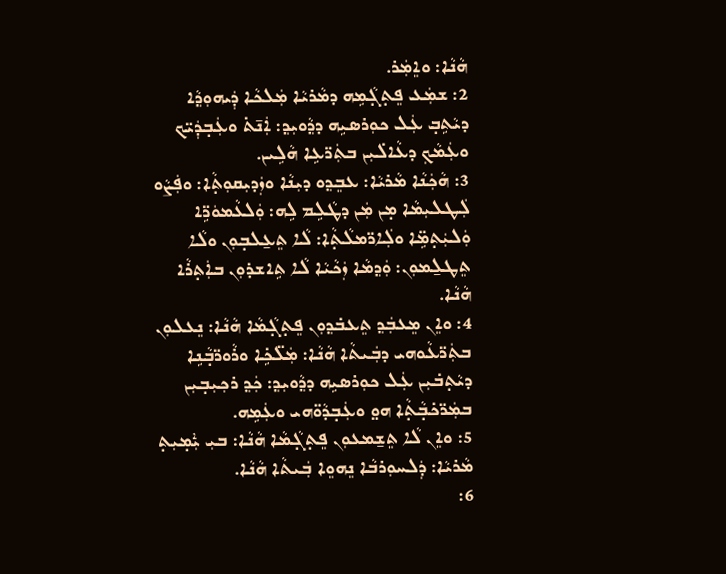ܗܵܢܵܐ: ܘܐܸܡܲܪ.
2: ܫܡܲܥ ܦܸܬ̣ܓ̣ܵܡܹܗ ܕܡܵܪܝܵܐ ܡܲܠܟܵܐ ܕܲܝܗܘܼܕ݂ܵܐ ܕܝܵܬܹܒ̣ ܥܲܠ ܟܘܼܪܣܝܹܗ ܕܕ݂ܵܘܝܼܕ݂: ܐܲܢ̄ܬ̇ ܘܥܲܒ̣ܕܲܝ̈ܟ ܘܥܲܡܵܟ݂ ܕܥܵܐܠ̇ܝܼܢ ܒܬܲܖ̈ܥܹܐ ܗܵܠܹܝܢ.
3: ܗܵܟܲܢܵܐ ܡܵܪܝܵܐ: ܥܒܸܕ݂ܘ ܕܝܼܢܵܐ ܘܙܲܕܝܼܩܘܼܬ̣ܵܐ: ܘܦܲܨܵܘ ܠܲܛܠܝܼܡܵܐ ܡ̣ܢ ܡܲܢ ܕܛܵܠܹܡ ܠܹܗ: ܘܲܠܥܵܡܘܿܖܹ̈ܐ ܘܲܠܝܲܬ̣ܡܹ̈ܐ ܘܠܲܐܖ̈ܡܠܵܬ̣ܵܐ: ܠܵܐ ܬܸܥ̱ܠܒ̣ܘܼܢ ܘܠܵܐ ܬܸܛܠ̱ܡܘܼܢ: ܘܲܕ݂ܡܵܐ ܙܲܟܵܝܵܐ ܠܵܐ ܬܹܐܫܕ̇ܘܼܢ ܒܐܲܬ̣ܪܵܐ ܗܵܢܵܐ.
4: ܘܐܸܢ ܡܸܥܒܲܕ݂ ܬܸܥܒ̇ܕ݂ܘܼܢ ܦܸܬ̣ܓ̣ܵܡܵܐ ܗܵܢܵܐ: ܢܸܥܠܘܼܢ ܒܬܲܖ̈ܥܵܘܗܝ ܕܒܲܝܬܵܐ ܗܵܢܵܐ: ܡܲܠ̈ܟܹ̇ܐ ܘܪܵܘܖ̈ܒ̣ܵܢܹܐ ܕܝܵܬ̣ܒ̇ܝܼܢ ܥܲܠ ܟܘܼܪܣܝܹܗ ܕܕ݂ܵܘܝܼܕ݂: ܟܲܕ݂ ܪܟ݂ܝܼܒ̣ܝܼܢ ܒܡܲܖ̈ܟ̇ܒ̣ܵܬ̣ܵܐ ܗܘ̤ ܘܥܲܒ̣ܕܵܘ̈ܗܝ ܘܥܲܡܹܗ.
5: ܘܐܸܢ ܠܵܐ ܬܸܫ̱ܡܥܘܼܢ ܦܸܬ̣ܓ̣ܵܡܵܐ ܗܵܢܵܐ: ܒܝܼ ܝܑܼܡ̣ܝܼܬ̣ ܡܵܪܝܵܐ: ܕܲܠܚܘܼܪܒܵܐ ܢܸܗܘܸܐ ܒܲܝܬܵܐ ܗܵܢܵܐ.
6: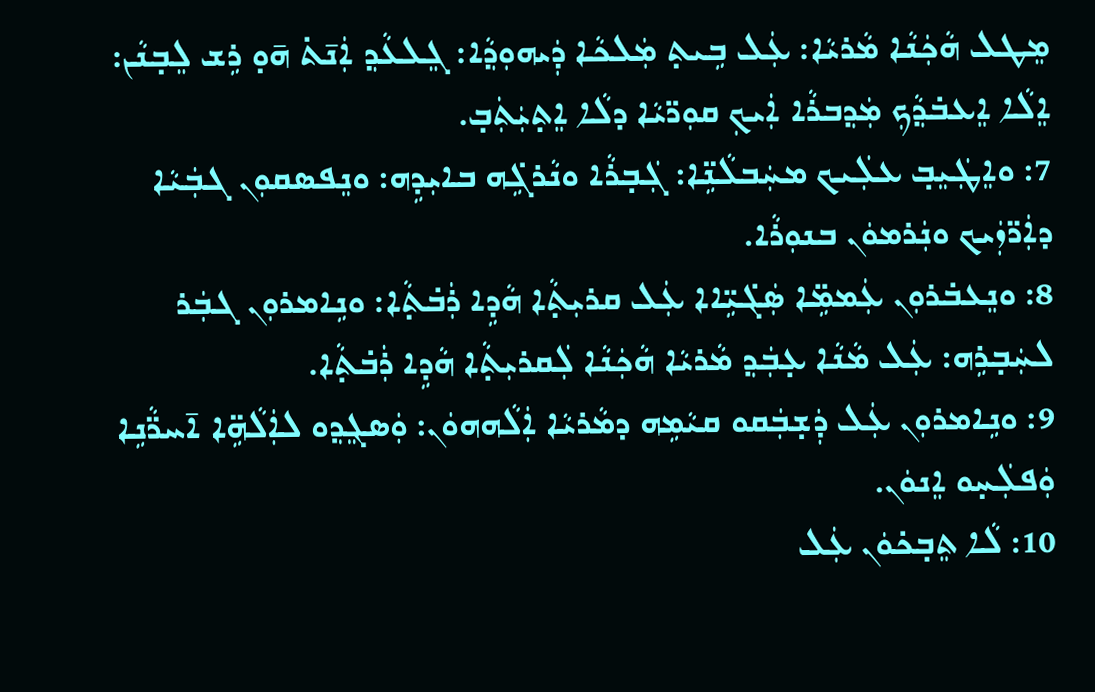ܡܸܛܠ ܗܵܟܲܢܵܐ ܡܵܪܝܵܐ: ܥܲܠ ܒܹܝܬ̣ ܡܲܠܟܵܐ ܕܲܝܗܘܼܕ݂ܵܐ: ܓܸܠܥܵܕ݂ ܐܲܢ̄ܬ̇ ܗ̄ܘ̣ ܪܹܫ ܠܸܒ̣ܢܵܢ: ܐܸܠܵܐ ܐܸܥܒ̇ܕ݂ܵܟ݂ ܡܲܕ݂ܒܪܵܐ ܐܲܝܟ݂ ܩܘܼܖ̈ܝܵܐ ܕܠܵܐ ܐܸܬ̣ܝܲܬܲܒ̣.
7: ܘܐܸܛܲܝܸܒ̣ ܥܠܲܝܟ ܡܚܲܒܠܵܢܹ̈ܐ: ܓܲܒ̣ܪܵܐ ܘܢܵܪܓܹ̇ܗ ܒܐܝܼܕܹܗ: ܘܢܸܦܣܩܘܼܢ ܓܒܲܝܵܐ ܕܐܲܖ̈ܙܲܝܟ ܘܢܲܪܡܘܿܢ ܒܢܘܼܪܵܐ.
8: ܘܢܸܥܒ̇ܪܘܼܢ ܥܲܡܡܹ̈ܐ ܣܲܓ̇ܝܹ̈ܐܐ ܥܲܠ ܩܪܝܼܬ̣ܵܐ ܗܵܕܹܐ ܪܲܒ̇ܬ̣ܵܐ: ܘܢܹܐܡܪܘܼܢ ܓܒܲܪ ܠܚܲܒ̣ܪܹܗ: ܥܲܠ ܡܵܢܵܐ ܥ̣ܒܲܕ݂ ܡܵܪܝܵܐ ܗܵܟܲܢܵܐ ܠܲܩܪܝܼܬ̣ܵܐ ܗܵܕܹܐ ܪܲܒ̇ܬ̣ܵܐ.
9: ܘܢܹܐܡܪܘܼܢ ܥܲܠ ܕܲܫ̣ܒܲܩܘ ܩܝܵܡܹܗ ܕܡܵܪܝܵܐ ܐܲܠܵܗܗܘܿܢ: ܘܲܣܓܸܕ݂ܘ ܠܐܲܠܵܗܹ̈ܐ ܐ̄ܚܖ̈ܵܢܹܐ ܘܲܦܠܲܚ̣ܘ ܐܸܢܘܿܢ.
10: ܠܵܐ ܬܸܒ̣ܟ̇ܘܿܢ ܥܲܠ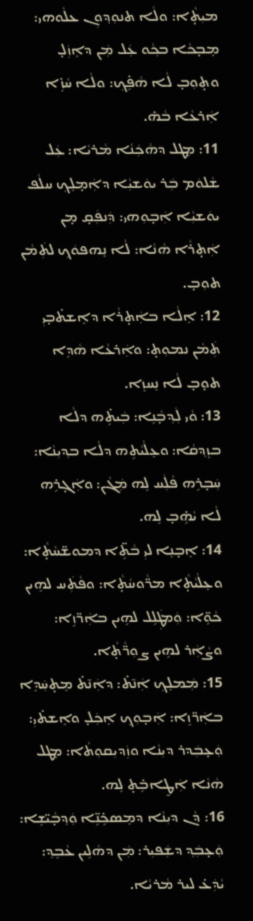ܡܝܼܬ̣ܵܐ: ܘܠܵܐ ܬܢܘܼܕ݂ܘܼܢ ܥܠܵܘܗܝ: ܡܸܒ̣ܟܵܐ ܒܟ݂ܵܘ ܥܲܠ ܡܲܢ ܕܐܸܙܲܠ̣ ܘܬ̣ܘܼܒ̣ ܠܵܐ ܗܵܦܹ̇ܟ݂: ܘܠܵܐ ܚܵܙܹ̇ܐ ܐܲܪܥܵܐ ܒܵܗ̇.
11: ܡܸܛܠ ܕܗܵܟܲܢܵܐ ܡܵܪܝܵܐ: ܥܲܠ ܫܵܠܘܿܡ ܒܲܪ ܝܘܿܫܝܼܵܐ ܕܐܲܡ̣ܠܸܟ݂ ܚܠܵܦ ܝܘܿܫܝܼܵܐ ܐܲܒ̣ܘܼܗܝ: ܕܲܢܦܲܩ̣ ܡ̣ܢ ܐܲܬ̣ܪܵܐ ܗܵܢܵܐ: ܠܵܐ ܢܸܗܦܘܿܟ݂ ܠܬܲܡܵܢ ܬܘܼܒ̣.
12: ܐܸܠܵܐ ܒܐܲܬ̣ܪܵܐ ܕܐܸܫܬ̇ܒ̣ܝܼ ܬܲܡܵܢ ܢܡܘܼܬ̣: ܘܐܲܪܥܵܐ ܗܵܕܹܐ ܬܘ̣ܒ̣ ܠܵܐ ܢܸܚܙܸܐ.
13: ܘܵܝ ܠܲܕ݂ܒ̣ܵܢܹܐ: ܒܲܝܬܹ̇ܗ ܕܠܵܐ ܒܙܸܕ݂ܩܵܐ: ܘܥܸܠܵܝܵܬܹܗ ܕܠܵܐ ܒܕ݂ܝܼܢܵܐ: ܚܲܒ̣ܪܹܗ ܦܵܠܲܚ ܠܹܗ ܡܲܓܵܢ: ܘܐܲܓ̣ܪܹܗ ܠܵܐ ܝܵܗܹ̇ܒ̣ ܠܹܗ.
14: ܐܸܒ̣ܢܸܐ ܠܝܼ ܒܵܬܹ̈ܐ ܕܡܘܫ̈ܚܵܬ̣ܵܐ: ܘܥܸܠܵܝܵܬ̣ܵܐ ܡܖ̈ܵܘܚܵܬ̣ܵܐ: ܘܦܵܬܲܚ ܠܗܹܝܢ ܟܵܘܹ̈ܐ: ܘܲܡܛܲܠܹܠ ܠܗܹܝܢ ܒܐܲܖ̈ܙܹܐ: ܘܨܵܐܲܪ ܠܗܹܝܢ ܨܘܼܖ̈ܵܬ̣ܵܐ.
15: ܡܲܡܠܸܟ݂ ܐܲܢ̄ܬ̇: ܕܐܲܢ̄ܬ̇ ܡܸܬ̣ܚܲܕܸܐ ܒܐܲܖ̈ܙܹܐ: ܐܲܒ̣ܘܼܟ݂ ܐܸܟܲܠ̣ ܘܐܸܫܬ̇ܝܼ: ܘܲܥ̣ܒܲܕܪ ܕܝܼܢܵܐ ܘܙܲܕܝܼܩܘܼܬܵܐ: ܡܸܛܠ ܗܵܢܵܐ ܐܲܛ̱ܐܒܹ̇ܬ̣ ܠܹܗ.
16: ܕܵܢ ܕܝܼܢܵܐ ܕܡܸܣܟܹ̇ܢܹ̈ܐ ܘܲܕ݂ܒ̣ܵܝ̈ܫܹܐ: ܘܲܥ̣ܒܲܕ݂ ܕܫܲܦܝܼܪ: ܡܲܢ ܕܗܵܠܹܝܢ ܥܵܒܹܕ݂: ܝܵܕܲܥ̇ ܠܝܪ ܡܵܪܝܵܐ.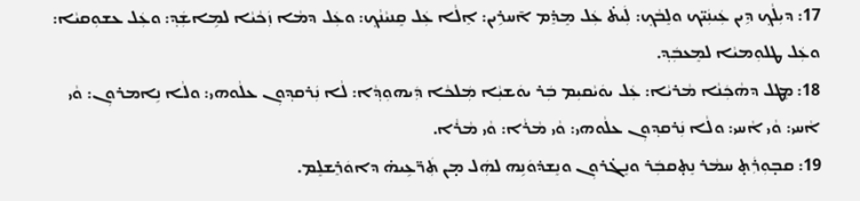17: ܕܝܼܠܵܟ݂ ܕܹܝܢ ܥܲܝܢܲܝ̈ܟ ܘܠܸܒܵܟ݂: ܠܲܝܬ̇ ܥܲܠ ܡܸܕܸ̇ܡ ܐ̄ܚܪܹܝܢ: ܐܸܠܵܐ ܥܲܠ ܩܸܢܝܵܢܵܟ݂: ܘܥܲܠ ܕܡܵܐ ܙܲܟܵܝܵܐ ܠܡܹܐܫܲܕ݂: ܘܥܲܠ ܥܫܘܼܩܝܵܐ: ܘܥܲܠ ܛܠܘܼܡܝܵܐ ܠܡܸܥܒܲܕ݂.
18: ܡܸܛܠ ܕܗܵܟܲܢܵܐ ܡܵܪܝܵܐ: ܥܲܠ ܝܘܿܝܵܩܝܼܡ ܒܲܪ ܝܘܿܫܝܼܵܐ ܡܲܠܟܵܐ ܕܲܝܗܘܼܕ݂ܵܐ: ܠܵܐ ܢܲܪܩܕ݂ܘܼܢ ܥܠܵܘܗܝ: ܘܠܵܐ ܢܹܐܡܪܘܼܢ: ܘܵܝ ܐܵܚܝ: ܘܵܝ ܐܵܚܝ: ܘܠܵܐ ܢܲܪܩܕ݂ܘܼܢ ܥܠܵܘܗܝ: ܘܵܝ ܡܵܪܵܐ: ܘܵܝ ܡܵܪܵܐ.
19: ܩܒ̣ܘܼܪܲܬ̣ ܚܡܵܪ ܢܸܬ̣ܩܒܲܪ ܘܢܸܓ̇ܪܘܼܢ ܘܢܸܫܕ̇ܘܿܢܹܗ ܠܗܲܠ ܡ̣ܢ ܬܲܖ̈ܥܹܝܗ̇ ܕܐܘܿܪܸܫܠܸܡ.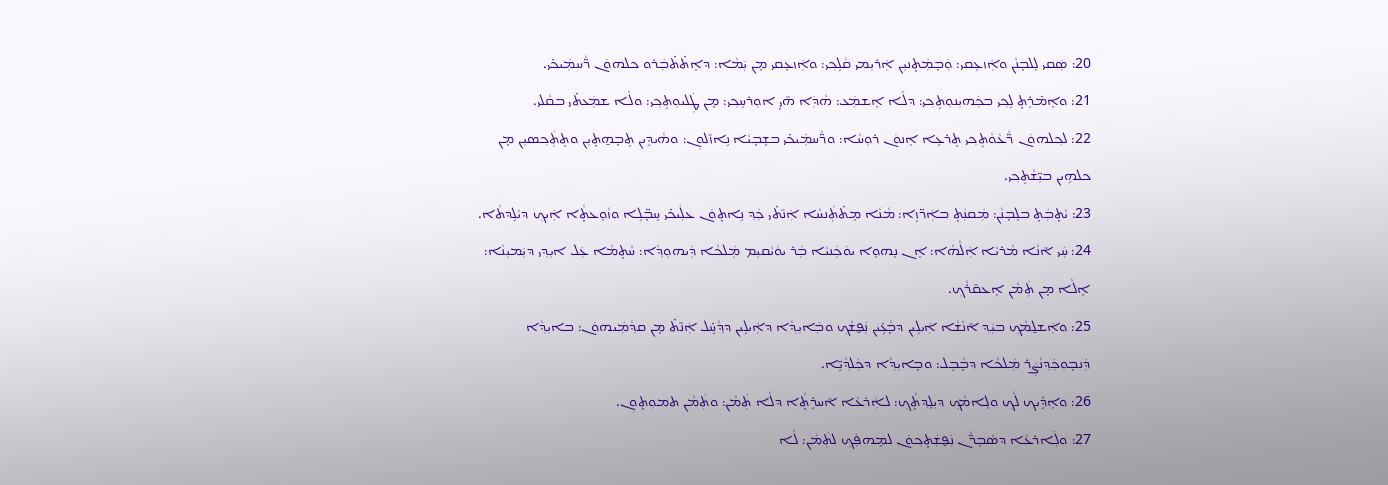20: ܣܲܩܝ ܠܸܠܒ̣ܢܵܢ ܘܐܲܙܥܸܩܝ: ܘܲܒ̣ܡܲܬ̣ܢܝܼܢ ܐܲܪܝܼܡܝ ܩܵܠܹܟ݂ܝ: ܘܐܲܙܥܸܩܝ ܡ̣ܢ ܝܲܡܵܐ: ܕܐܸܬ̇ܬ̇ܒܲܪܘ ܟܠܗܘܿܢ ܖ̈ܵܚܡܲܝܟ̇ܝ.
21: ܘܐܸܡ̇ܪܹܬ̣ ܠܹܟ݂ܝ ܒܟܲܗܝܼܢܘܼܬܹܟ݂ܝ: ܕܠܵܐ ܐܸܫܡܲܥ: ܗܵܕܲܐ ܗ̄ܝ̣ ܐܘܼܪܚܹܟ݂ܝ: ܡ̣ܢ ܛܲܠܝܘܼܬܹܟ݂ܝ: ܘܠܵܐ ܫܡܲܥܬ̇ܝ ܒܩܵܠܝ.
22: ܠܟ݂ܠܗܘܿܢ ܖ̈ܵܥܵܘܵܬܹܟ݂ܝ ܬܸܪܥܸܐ ܐܸܢܘܿܢ ܪܘܼܚܵܐ: ܘܖ̈ܵܚܡܲܝܟ̇ܝ ܒܫܸܒ̣ܝܵܐ ܢܹܐܙ̄ܠܘܼܢ: ܘܗܵܝܕܹܝܢ ܬܸܒ̣ܗ̱ܬ̣ܝܼܢ ܘܬܸܬܲܟ݂ܣܝܼܢ ܡ̣ܢ ܟܠܗܹܝܢ ܒܝܼ̈ܫܵܬܹܟ݂ܝ.
23: ܝܵܬ̣ܒܲܬ̣ ܒܠܸܒ̣ܢܵܢ: ܡܲܩܢܲܬ̣ ܒܐܲܖ̈ܙܹܐ: ܡܵܢܵܐ ܡܸܬ̇ܬܲܢܚܵܐ ܐܲܢ̄ܬ̇ܝ ܟܲܕ݂ ܢܹܐܬ̣ܘܿܢ ܥܠܲܝܟ̇ܝ ܚܸܒ̣̈ܠܹܐ ܘܙܵܘܸܥܬ̣ܵܐ ܐܲܝܟ݂ ܕܝܵܠܹܕܬܵܐ.
24: ܚܲܝ ܐ̄ܢܵܐ ܡܵܪܝܵܐ ܐܲܠܵܗܵܐ: ܐܸܢ ܢܸܗܘܸܐ ܝܘܿܟܲܢܝܵܐ ܒܲܪ ܝܘܿܝܵܩܝܼܡ ܡܲܠܟܵܐ ܕܲܝܗܘܼܕ݂ܵܐ: ܚܵܬ̣ܡܵܐ ܥܲܠ ܐܝܼܕ݂ܝ ܕܝܲܡܝܼܢܵܐ: ܐܸܠܵܐ ܡ̣ܢ ܬܲܡܵܢ ܐܸܥܩ̄ܪܵܟ݂.
25: ܘܐܲܫܠ̱ܡܵܟ݂ ܒܝܲܕ݂ ܐ̄ܢܵܫܵܐ ܐܲܝܠܹܝܢ ܕܒ̣ܵܥܹ̇ܝܢ ܢܲܦ̮ܫܵܟ݂ ܘܒܲܐܝܼܕ݂ܵܐ ܕܐܲܝܠܹܝܢ ܕܕ݂ܵܚܹ̇ܠ ܐܲܢ̄ܬ̇ ܡ̣ܢ ܩܕ݂ܵܡܲܝܗܘܿܢ: ܒܐܝܼܕ݂ܵܐ ܕܲܢܒ̣ܘܼܟܲܕ݂ܢܵܨܲܪ ܡܲܠܟܵܐ ܕܒ̣ܵܒܹܠ: ܘܒ̣ܐܝܼܕ݂ܵܐ ܕܟܲܠܕ݂ܵܝܹ̈ܐ.
26: ܘܐܸܕܹ̇ܝܟ ܠܵܟ݂ ܘܠܸܐܡܵܟ݂ ܕܝܼܠܸܕ݂ܬ̣ܵܟ݂: ܠܐܲܪܥܵܐ ܐ̄ܚܪܹܬ̣ܵܐ ܕܠܵܐ ܬܲܡܵܢ: ܘܬܲܡܵܢ ܬܡܘܼܬ̣ܘܼܢ.
27: ܘܠܲܐܪܥܵܐ ܕܣܵܒ̣ܖ̈ܵܢ ܢܲܦ̮ܫܲܬ̣ܟ݂ܘܿܢ ܠܡܸܗܦܲܟ݂ ܠܬܲܡܵܢ: ܠܵܐ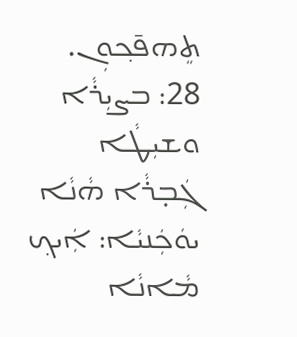ܬܸܗܦ̄ܟ݂ܘܼܢ.
28: ܒܨܝܼܪܵܐ ܘܫܝܼܛܵܐ ܓܲܒ̣ܪܵܐ ܗܵܢܵܐ ܝܘܿܟܲܢܝܵܐ: ܐܲܝܟ݂ ܡܵܐܢܵܐ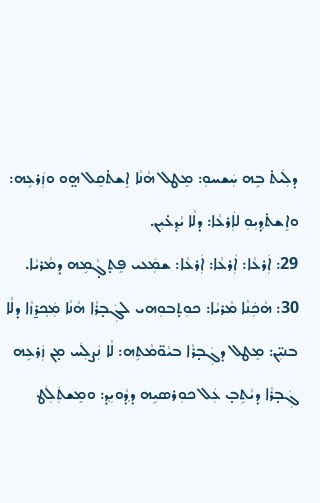ܕܠܲܝܬ̇ ܒܹܗ ܚܲܫܚܘܼ: ܡܸܛܠ ܗܵܢܵܐ ܐܸܫܬ̇ܩܸܠ ܗ̤ܘ ܘܙܲܪܥܹܗ: ܘܐܸܫܬ̇ܕ݂ܝܼܘܼ ܠܐܲܪܥܵܐ: ܕܠܵܐ ܝܵܕ݂ܥ̇ܝܼܢ.
29: ܐܲܪܥܵܐ: ܐܲܪܥܵܐ: ܐܲܪܥܵܐ: ܫܡܲܥܝ ܦܸܬ̣ܓ̣ܵܡܹܗ ܕܡܵܪܝܵܐ.
30: ܗܵܟܲܢܵܐ ܡܵܪܝܵܐ: ܟܘܼܬ̣ܒܘܼܗܝ ܠܓܲܒ̣ܪܵܐ ܗܵܢܵܐ ܡܲܟ݂ܪ̱ܙܵܐ ܕܠܵܐ ܒܢܝܼ̈ܢ: ܡܸܛܠ ܕܓܲܒ̣ܪܵܐ ܒܝܵܘ̈ܡܵܬܹܗ: ܠܵܐ ܢܲܨܠܲܚ ܡ̣ܢ ܙܲܪܥܹܗ ܓܲܒ̣ܪܵܐ ܕܝܵܬܹܒ̣ ܥܲܠ ܟܘܼܪܣܝܹܗ ܕܕ݂ܵܘܝܼܕ݂: ܘܡܸܫܬܲܠܲܛ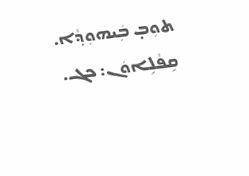ܬܘܼܒ̣ ܒܲܝܗܘܼܕ݂ܵܐ.
ܩܹܦܵܠܹܐܘܿܢ: ܟܓ.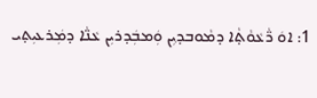1: ܐܘܿ ܖ̈ܵܥܵܘܵܬ̣ܵܐ ܕܡܵܘܒܕ݂ܝܼܢ ܘܲܡܒܲܕܪܝܼܢ ܥܵܢ̈ܵܐ ܕܡܲܪܥܝܼܬ̣ܝ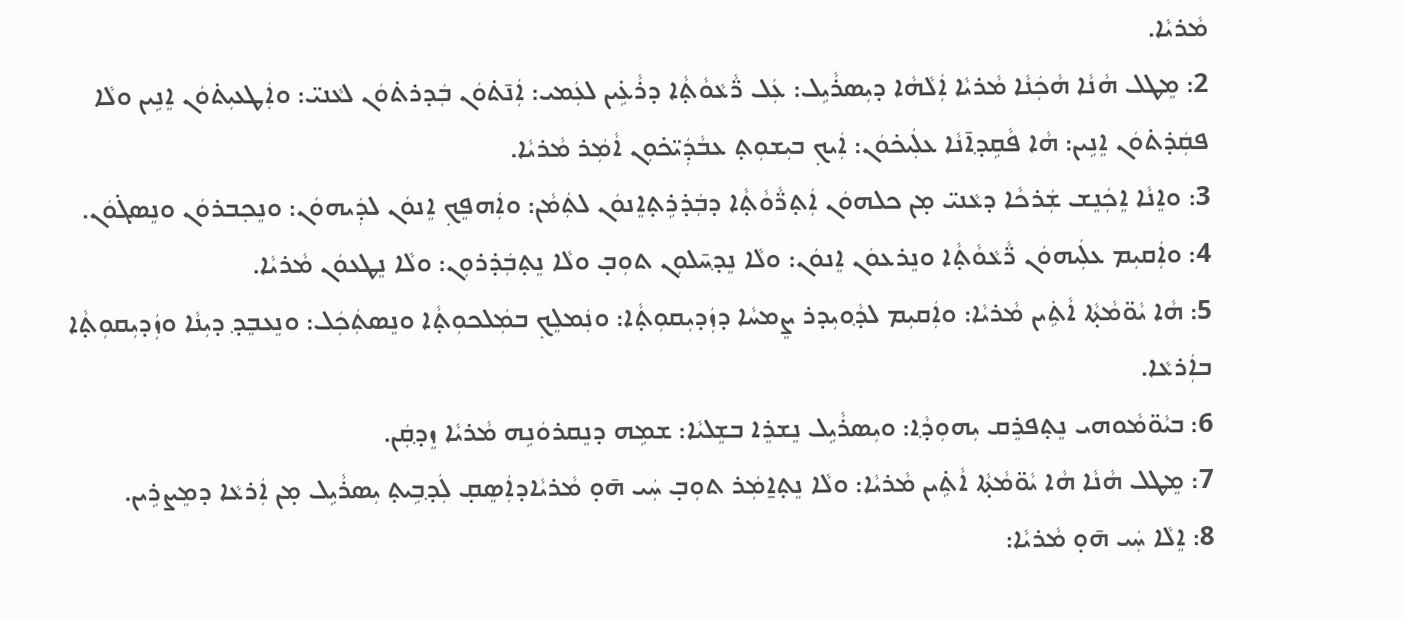ܡܵܪܝܵܐ.
2: ܡܸܛܠ ܗܵܢܵܐ ܗܵܟܲܢܵܐ ܡܵܪܝܵܐ ܐܲܠܵܗܵܐ ܕܝܼܣܪܵܝܹܠ: ܥܲܠ ܖ̈ܵܥܵܘܵܬ̣ܵܐ ܕܪܵܥܹ̇ܝܢ ܠܥܲܡܝ: ܐܲܢ̄ܬ̇ܘܿܢ ܒܲܕܪܬ̇ܘܿܢ ܠܥܵܢܝ̈: ܘܐܲܛܥܝܼܬ̇ܘܿܢ ܐܸܢܹܝܢ ܘܠܵܐ ܦܩܲܕ̇ܬ̇ܘܿܢ ܐܸܢܹܝܢ: ܗܵܐ ܦܵܩܹܕ݂ܐ̄ܢܵܐ ܥܠܲܝܟ̇ܘܿܢ: ܐܲܝܟ݂ ܒܝܼܫܘܼܬ̣ ܥܒܵܕܲܝ̈ܟ̇ܘܼܢ ܐܵܡܲܪ ܡܵܪܝܵܐ.
3: ܘܐܸܢܵܐ ܐܸܟܲܢܸܫ ܫܲܪܟܵܐ ܕܥܵܢܝ̈ ܡ̣ܢ ܟܠܗܘܿܢ ܐܲܬ̣ܖ̈ܵܘܵܬ̣ܵܐ ܕܒܲܕ̇ܪܹܬ̣ܐܸܢܘܿܢ ܠܬܲܡܵܢ: ܘܐܲܗܦܸܟ݂ ܐܸܢܘܿܢ ܠܕܲܝܗܘܿܢ: ܘܢܸܟ݂ܒܪܘܿܢ ܘܢܸܣܓ̇ܘܿܢ.
4: ܘܐܲܩܝܼܡ ܥܠܲܝܗܘܿܢ ܖ̈ܵܥܵܘܵܬ̣ܵܐ ܘܢܸܪܥܘܿܢ ܐܸܢܘܿܢ: ܘܠܵܐ ܢܸܕ݂ܚ̄ܠܘܼܢ ܬܘܼܒ̣ ܘܠܵܐ ܢܸܬ̣ܒܲܕ̇ܪܘܼܢ: ܘܠܵܐ ܢܸܛܥܘܿܢ ܡܵܪܝܵܐ.
5: ܗܵܐ ܝܵܘ̈ܡܵܬ̣ܵܐ ܐܵܬܹ݁ܝܢ ܡܵܪܝܵܐ: ܘܐܲܩܝܼܡ ܠܕ݂ܵܘܝܼܕܪ ܨܸܡܚܵܐ ܕܙܲܕܝܼܩܘܼܬ̣ܵܐ: ܘܢܲܡܠܸܟ݂ ܒܡܲܠܟܘܼܬ̣ܵܐ ܘܢܸܣܬܲܟܲܠ: ܘܢܸܥܒܸܕ݂ ܕܝܼܢܵܐ ܘܙܲܕܝܼܩܘܼܬ̣ܵܐ ܒܐܲܪܥܵܐ.
6: ܒܝܵܘ̈ܡܵܘܗܝ ܢܸܬ̣ܦܪܸܩ ܝܼܗܘܼܕ݂ܵܐ: ܘܝܼܣܪܵܝܹܠ ܢܸܫܪܸܐ ܒܫܸܠܝܵܐ: ܫܡܹܗ ܕܢܸܩܪܘܿܢܹܗ ܡܵܪܝܵܐ ܙܸܕ݂ܩܲܢ.
7: ܡܸܛܠ ܗܵܢܵܐ ܗܵܐ ܝܵܘ̈ܡܵܬ̣ܵܐ ܐܵܬܹ̇ܝܢ ܡܵܪܝܵܐ: ܘܠܵܐ ܢܸܬ̣ܐ̱ܡܲܪ ܬܘܼܒ̣ ܚܲܝ ܗ̄ܘ̣ ܡܵܪܝܵܐܕܐܲܣܸܩ̣ ܠܲܕ݂ܒܹܝܬ̣ ܝܼܣܪܵܝܹܠ ܡ̣ܢ ܐܲܪܥܵܐ ܕܡܸܨܪܹܝܢ.
8: ܐܸܠܵܐ ܚܲܝ ܗ̄ܘ̣ ܡܵܪܝܵܐ: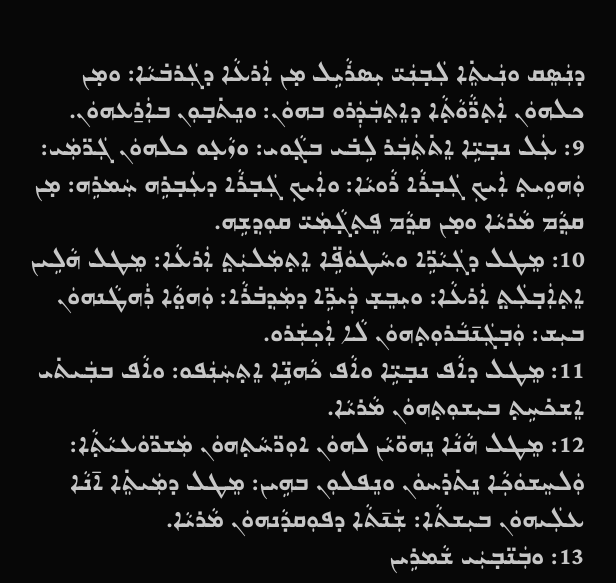ܕܢܲܣܸܩ ܘܢܲܝܬܸ̇ܐ ܠܲܒ̣ܢܲܝ̈ ܝܼܣܪܵܝܹܠ ܡ̣ܢ ܐܲܪܥܵܐ ܕܓܲܪܒ̇ܝܵܐ: ܘܡ̣ܢ ܟܠܗܘܿܢ ܐܲܬ̣ܖ̈ܵܘܵܬ̣ܵܐ ܕܐܸܬ̣ܒܲܕܲܪܘ ܒܗܘܿܢ: ܘܢܸܬ̇ܒ̣ܘܼܢ ܒܐܲܪ̱ܥܗܘܿܢ.
9: ܥܲܠ ܢܒ̣ܝܹ̈ܐ ܐܸܬ̇ܬܲܒܲܪ ܠܹܒ̇ܝ ܒܓ̣ܵܘܝ: ܘܙܵܥ̣ܘ ܟܠܗܘܿܢ ܓܲܖ̈ܡܲܝ: ܘܲܗܘܹܝܬ̣ ܐܲܝܟ݂ ܓܲܒ̣ܪܵܐ ܪܵܘܝܵܐ: ܘܐܲܝܟ݂ ܓܲܒ̣ܪܵܐ ܕܥܲܒ̣ܪܹܗ ܚܲܡܪܹܗ: ܡ̣ܢ ܩܕ݂ܵܡ ܡܵܪܝܵܐ ܘܡ̣ܢ ܩܕ݂ܵܡ ܦܸܬ̣ܓ̣ܵܡܲܝ̈ ܩܘܼܕ݂ܫܹܗ.
10: ܡܸܛܠ ܕܓܲܝܵܖܹ̈ܐ ܘܚܵܛܘܿܦܹ̈ܐ ܐܸܬ̣ܡܲܠܝܲܬ̤ ܐܲܪܥܵܐ: ܡܸܛܠ ܗܵܠܹܝܢ ܐܸܬ̣ܐܲܒ̣ܠܲܬ̤ ܐܲܪܥܵܐ: ܘܝܼܒܸܫ̣ ܕܲܝܖܹ̈ܐ ܕܡܲܕ݂ܒ̇ܪܵܐ: ܘܲܗܘ̤ܵܐ ܪܲܗܛܵܢܗܘܿܢ ܒܝܼܫ: ܘܲܒ̣ܓܲܢ̄ܒܵܪܘܼܬ̣ܗܘܿܢ ܠܵܐ ܐܲܟ݂ܫܲܪܘ.
11: ܡܸܛܠ ܕܐܵܦ ܢܒ̣ܝܹ̈ܐ ܘܐܵܦ ܟܵܗܢܹ̈ܐ ܐܸܬ̣ܚܲܢܲܦܘ: ܘܐܵܦ ܒܒܲܝܬ̇ܝ ܐܸܫܟ̇ܚܹܬ̣ ܒܝܼܫܘܼܬ̣ܗܘܿܢ ܡܵܪܝܵܐ.
12: ܡܸܛܠ ܗܵܢܵܐ ܢܸܗܘ̈ܝܵܢ ܠܗܘܿܢ ܐܘܼܖ̈ܚܵܬ̣ܗܘܿܢ ܡܲܫܖ̈ܘܿܥܝܵܬ̣ܵܐ: ܘܲܠܚܸܫܘܿܟ݂ܵܐ ܢܸܬ̇ܕ̇ܚܘܿܢ ܘܢܸܦܠܘܼܢ ܒܗܹܝܢ: ܡܸܛܠ ܕܡܲܝܬܸ̇ܐ ܐ̄ܢܵܐ ܥܠܲܝܗܘܿܢ ܒܝܼܫܬܵܐ: ܫܲܢ̄ܬܵܐ ܕܦܘܼܩܕܵܢܗܘܿܢ ܡܵܪܝܵܐ.
13: ܘܒܲܢ̈ܒ̣ܝܲܝ ܫܵܡܪܹܝܢ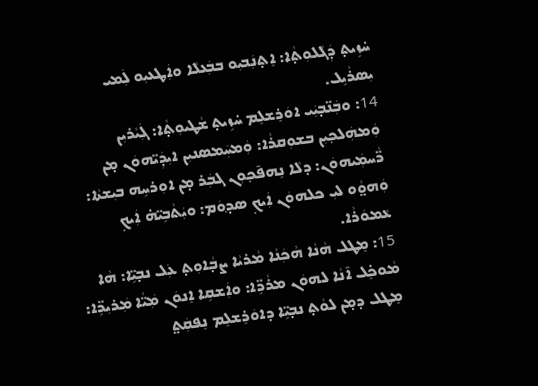ܚ̇ܙܹܝܬ̣ ܕܲܓܵܠܘܼܬ̣ܵܐ: ܐܸܬ̣ܢܲܒܝܼܘ ܒܒܲܥܠܵܐ ܘܐܲܛܥܝܼܘ ܠܲܡܝ ܝܼܣܪܵܝܹܠ.
14: ܘܒܲܢ̈ܒ̣ܝܲܝ ܐܘܿܪܸܫܠܸܡ ܚ̇ܙܹܝܬ̣ ܫܵܛܝܘܼܬ̣ܵܐ: ܓܲܝܵܪܝܼܢ ܘܲܡܗܲܠܟ݂ܝܼܢ ܒܫܘܼܩܪܵܐ: ܘܲܡܚܲܡܣܢܝܼܢ ܐܝܼܕܲܝ̈ܗܘܿܢ ܡ̣ܢ ܖ̈ܵܚܡܲܝܗܘܿܢ: ܕܠܵܐ ܢܸܗܦ̄ܟ݂ܘܼܢ ܓܒܲܪ ܡ̣ܢ ܐܘܼܪܚܹܗ ܒܝܼܫܬܵܐ: ܘܲܗܘ̤ܵܘ ܠܝܼ ܟܠܗܘܿܢ ܐܲܝܟ݂ ܣܕ݂ܘܿܡ: ܘܝܲܬܵܒܹܝ̈ܗ̇ ܐܲܝܟ݂ ܥܵܡܘܿܪܵܐ.
15: ܡܸܛܠ ܗܵܢܵܐ ܗܵܟܲܢܵܐ ܡܵܪܝܵܐ ܨܒ̣ܵܐܘܼܬ̣ ܥܲܠ ܢܒ̣ܝܹ̈ܐ: ܗܵܐ ܡܵܘܟܸ̇ܠ ܐ̄ܢܵܐ ܠܗܘܿܢ ܡܪܵܖܹ̈ܐ: ܘܐܲܫܩܹܐ ܐܸܢܘܿܢ ܡܲܝ̈ܵܐ ܡܲܪܝܼܖܹ̈ܐ: ܡܸܛܠ ܕܡ̣ܢ ܠܘܵܬ̣ ܢܒ̣ܝܹ̈ܐ ܕܐܘܿܪܸܫܠܸܡ ܢܸܦܩܲܬ̤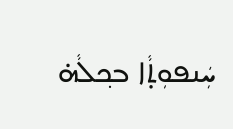ܚܲܢܦܘܼܬ̣ܵܐ ܒܟ݂ܠܵܗ̇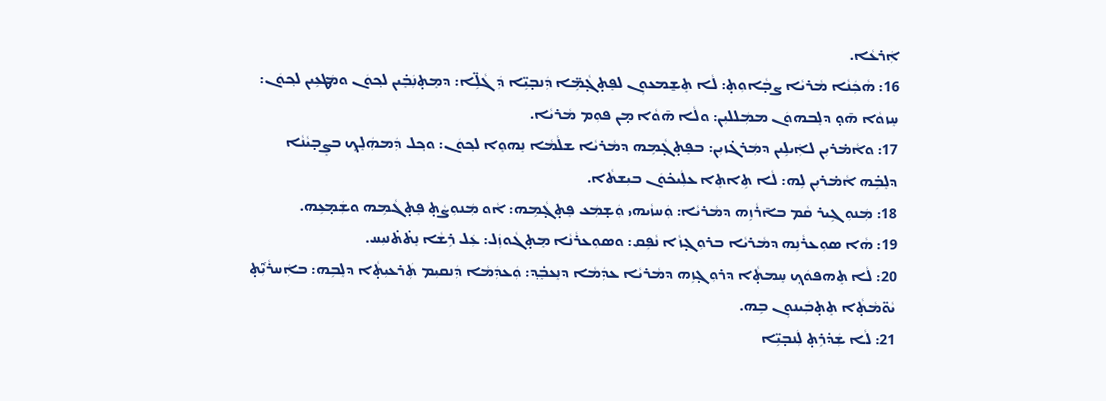ܐܲܪܥܵܐ.
16: ܗܵܟܲܢܵܐ ܡܵܪܝܵܐ ܨܒ̣ܵܐܘܼܬ̣: ܠܵܐ ܬܸܫ̱ܡܥܘܼܢ ܠܦܸܬ̣ܓ̣ܵܡܹ̈ܐ ܕܲܢܒ̣ܝܹ̈ܐ ܕܲܓܵܠܹ̈ܐ: ܕܡܸܬ̣ܢܲܒܸ̇ܝܢ ܠܟ݂ܘܿܢ ܘܡܲܛܥܹܝܢ ܠܟ݂ܘܿܢ: ܚܸܙܘܵܐ ܗ̄ܘ̣ ܕܠܸܒܗܘܿܢ ܡܡܲܠܠܝܼܢ: ܘܠܵܐ ܗ̄ܘܵܐ ܡ̣ܢ ܦܘܼܡ ܡܵܪܝܵܐ.
17: ܘܐܵܡ̇ܪܝܼܢ ܠܐܲܝܠܹܝܢ ܕܡܲܪܓ̇ܙܝܼܢ: ܒܦܸܬ̣ܓ̣ܵܡܹܗ ܕܡܵܪܝܵܐ ܫܠܵܡܵܐ ܢܸܗܘܸܐ ܠܟ݂ܘܿܢ: ܘܟ݂ܠ ܕܲܡܗܲܠܸܟ݂ ܒܨܸܒ̣ܝܵܢܵܐ ܕܠܸܒܹ̇ܗ ܐܵܡ̇ܪܝܼܢ ܠܹܗ: ܠܵܐ ܬܹܐܬܸܐ ܥܠܲܝܟ̇ܘܿܢ ܒܝܼܫܬܵܐ.
18: ܡܲܢܘܼ ܓܹܝܪ ܩܵܡ ܒܐ̄ܪܵܙܹܗ ܕܡܵܪܝܵܐ: ܘܲܚܙܵܝܗܝ ܘܲܫ̣ܡܲܥ ܦܸܬ̣ܓ̣ܵܡܹܗ: ܐܵܘ ܡܲܢܘܼܨܵܬ̣ ܦܸܬ̣ܓܵܡܹܗ ܘܫܲܡ̣ܥܹܗ.
19: ܗܵܐ ܣܘܼܥܪܵܢܹܗ ܕܡܵܪܝܵܐ ܒܪܘܼܓ̣ܙܵܐ ܢܵܦܹܩ: ܘܣܘܼܥܪܵܢܵܐ ܡܸܬ̣ܓܵܘܙܲܠ: ܥܲܠ ܪܹܫܵܐ ܢܸܬ̇ܬ̇ܢܝܼܚ.
20: ܠܵܐ ܬܸܗܦܘܿܟ݂ ܚܸܡܬ̣ܵܐ ܕܪܘܼܓ̣ܙܹܗ ܕܡܵܪܝܵܐ ܥܕܲܡܵܐ ܕܢܸܥܒܸ̇ܕ݂: ܘܲܥܕܲܡܵܐ ܕܲܢܩܝܼܡ ܬܲܪܥܝܼܬ̣ܵܐ ܕܠܸܒܹܗ: ܒܐܲܚܪܵܝܑܼܬ̣ ܝܵܘ̈ܡܵܬ̣ܵܐ ܬܸܬ̣ܒܲܝܢܘܼܢ ܒܹܗ.
21: ܠܵܐ ܫܲܕ̇ܪܹܬ̣ ܠܲܢܒ̣ܝܹ̈ܐ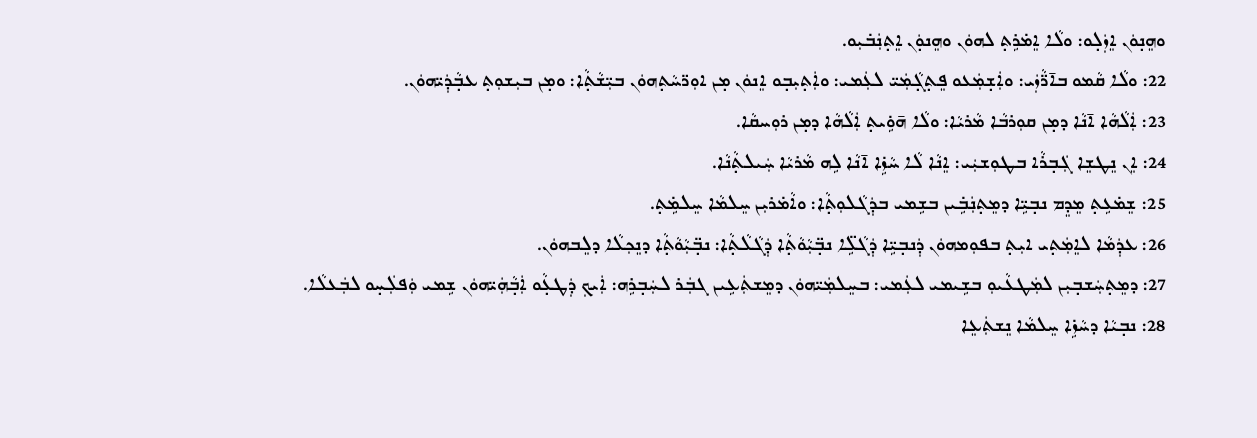ܘܗܸܢ̣ܘܿܢ ܐܸܙܲܠ̣ܘ: ܘܠܵܐ ܐܸܡ̇ܪܹܬ̣ ܠܗܘܿܢ ܘܗܸܢܘ̣ܿܢ ܐܸܬ̣ܢܲܒ̇ܝܼܘ.
22: ܘܠܵܐ ܩܵܡܘ ܒܐ̄ܖ̈ܵܙܲܝ: ܘܐܲܫ̣ܡܲܥܘ ܦܸܬ̣ܓ̣ܵܡܲܝ̈ ܠܥܲܡܝ: ܘܐܲܬ̣ܝܼܒ̣ܘ ܐܸܢܘܿܢ ܡ̣ܢ ܐܘܼܖ̈ܚܵܬ̣ܗܘܿܢ ܒܝܼ̈ܫܵܬ̣ܵܐ: ܘܡ̣ܢ ܒܝܼܫܘܼܬ̣ ܥܒ̣ܵܕܲܝ̈ܗܘܿܢ.
23: ܐܲܠܵܗܵܐ ܐ̄ܢܵܐ ܕܡ̣ܢ ܩܘܼܪܒܵܐ ܡܵܪܝܵܐ: ܘܠܵܐ ܗ̄ܘܹ̇ܝܬ̣ ܐܲܠܵܗܵܐ ܕܡ̣ܢ ܪܘܼܚܩܵܐ.
24: ܐܸܢ ܢܸܛܫܸܐ ܓܲܒ̣ܪܵܐ ܒܛܘܼܫܝܲܝ: ܐܸܢܵܐ ܠܵܐ ܚܵܙܹ̇ܐ ܐ̄ܢܵܐ ܠܹܗ ܡܵܪܝܵܐ ܚܲܝܠܬ̣ܵܢܵܐ.
25: ܫܸܡ̇ܥܹܬ̣ ܡܸܕܸܡ ܢܒ̣ܝܹ̈ܐ ܕܡܸܬ̣ܢܲܒܹ̇ܝܢ ܒܫܹܡܝ ܒܕܲܓܵܠܘܼܬ̣ܵܐ: ܘܐܵܡ̇ܪܝܼܢ ܚܸܠܡܵܐ ܚܸܠܡܹ̇ܬ̣.
26: ܥܕܲܡܵܐ ܠܐܸܡܲܬ̣ܝ ܐܝܼܬ̣ ܒܦܘܼܡܗܘܿܢ ܕܲܢܒ̣ܝܹ̈ܐ ܕܲܓܵܠܹ̈ܐ ܢܒ̣̈ܝܼܵܘܵܬ̣ܵܐ ܕܲܓܵܠܵܬ̣ܵܐ: ܢܒ̣̈ܝܼܵܘܵܬ̣ܵܐ ܕܢܸܟ݂ܠܵܐ ܕܠܸܒܗܘܿܢ.
27: ܕܡܸܬ̣ܚܲܫܒ̣ܝܼܢ ܠܡܲܛܥܵܝܘܼ ܒܫܹܝܡܝ ܠܥܲܡܝ: ܒܚܸܠܡܲܝ̈ܗܘܿܢ ܕܡܸܫܬܲܥܹܝܢ ܓܒܲܪ ܠܚܲܒ̣ܪܹܗ: ܐܲܝܟ݂ ܕܲܛܥ̣ܵܘ ܐܲܒ̣ܵܗܲܝ̈ܗܘܿܢ ܫܹܡܝ ܘܲܦܠܲܚ̣ܘ ܠܒܲܥܠܵܐ.
28: ܢܒ̣ܝܵܐ ܕܚܵܙܹ̇ܐ ܚܸܠܡܵܐ ܢܸܫܬܲܥܸܐ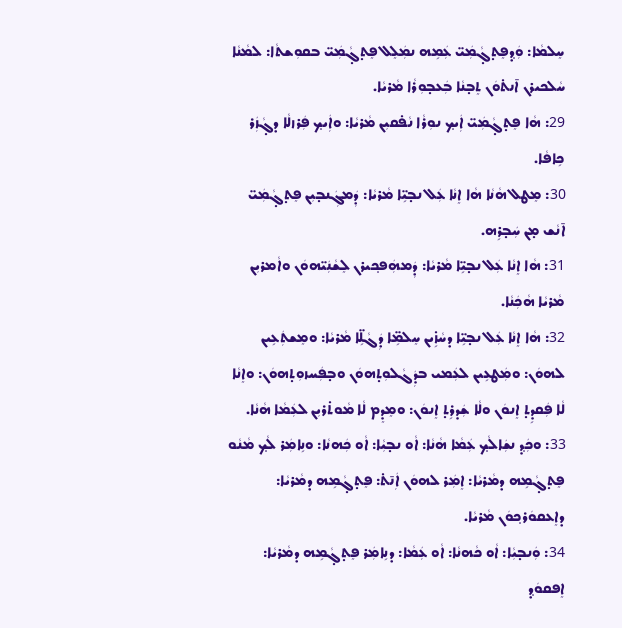ܚܸܠܡܵܐ: ܘܲܕ݂ܦܸܬ̣ܓ̣ܵܡܲܝ̈ ܥܲܡܹܗ ܢܡܲܠܸܠ ܦܸܬ̣ܓ̣ܵܡܲܝ̈ ܒܩܘܼܫܬܵܐ: ܠܡܵܢܵܐ ܚܵܠܟܝܪܢ ܐ̄ܢܬ̇ܘܿܢ ܬܸܒ̣ܢܵܐ ܒܲܥܒ̣ܘܼܪܵܐ ܡܵܪܝܵܐ.
29: ܗܵܐ ܦܸܬ̣ܓ̣ܵܡܲܝ̈ ܐܲܝܟ݂ ܢܘܼܪܵܐ ܢܵܦ̇ܩܝܼܢ ܡܵܪܝܵܐ: ܘܐܲܝܟ݂ ܦܲܪܙܠܵܐ ܕܓ̣ܵܙܲܪ ܟܹܐܦܵܐ.
30: ܡܸܛܠ ܗܵܢܵܐ ܗܵܐ ܐܸܢܵܐ ܥܲܠ ܢܒ̣ܝܹ̈ܐ ܡܵܪܝܵܐ: ܕܲܡܓܲܢܒ̣ܝܼܢ ܦܸܬ̣ܓ̣ܵܡܲܝ̈ ܐ̄ܢܵܫ ܡ̣ܢ ܚܲܒ̣ܪܹܗ.
31: ܗܵܐ ܐܸܢܵܐ ܥܲܠ ܢܒ̣ܝܹ̈ܐ ܡܵܪܝܵܐ: ܕܲܡܗܲܦܟ݂ܝܪܢ ܠܸܫܵܢܲܝ̈ܗܘܿܢ ܘܐܵܡܪܝܼܢ ܡܵܪܝܵܐ ܗܵܟܲܢܵܐ.
32: ܗܵܐ ܐܸܢܵܐ ܥܲܠ ܢܒ̣ܝܹ̈ܐ ܕܚܵܙܹ̇ܝܢ ܚܸܠܡܹ̈ܐ ܕܲܓܵܠܹ̈ܐ ܡܵܪܝܵܐ: ܘܡܸܫܬܲܥܹܝܢ ܠܗܘܿܢ: ܘܡܲܛܥܹܝܢ ܠܥܲܡܝ ܒܕܲܓܵܠܘܼܬ̣ܗܘܿܢ ܘܒ̣ܦܲܚܙܘܼܬ̣ܗܘܿܢ: ܘܐܸܢܵܐ ܠܵܐ ܦܲܩܕܹܬ̣ ܐܸܢܘܿܢ ܘܠܵܐ ܫܲܕܪܹܬ̣ ܐܸܢܘܿܢ: ܘܡܸܕܸܡ ܠܵܐ ܡܵܘܬ̇ܪܝܼܢ ܠܥܲܡܵܐ ܗܵܢܵܐ.
33: ܘܟܲܕ݂ ܢܫܲܐܠܵܟ݂ ܥܲܡܵܐ ܗܵܢܵܐ: ܐܵܘ ܢܒ̣ܝܼܵܐ: ܐܵܘ ܟܲܗܢܵܐ: ܘܢܹܐܡܲܪ ܠܵܟ݂ ܡܵܢܵܘ ܦܸܬ̣ܓ̣ܵܡܹܗ ܕܡܵܪܝܵܐ: ܐܸܡܲܪ ܠܗܘܿܢ ܐܲܢ̄ܬ̇: ܦܸܬ̣ܓ̣ܵܡܹܗ ܕܡܵܪܝܵܐ: ܕܐܸܥܩܘܿܪܟ݂ܘܿܢ ܡܵܪܝܵܐ.
34: ܘܲܢܒ̣ܝܼܵܐ: ܐܵܘ ܟܵܗܢܵܐ: ܐܵܘ ܥܲܡܵܐ: ܕܢܹܐܡܲܪ ܦܸܬ̣ܓ̣ܵܡܹܗ ܕܡܵܪܝܵܐ: ܐܸܦܩܘܿܕ݂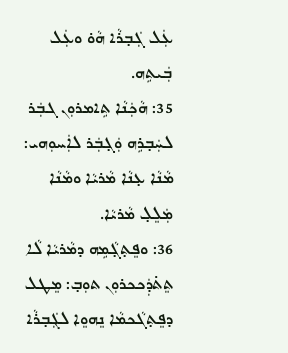ܥܲܠ ܓܲܒ̣ܪܵܐ ܗܵܘ̇ ܘܥܲܠ ܒܲܝܬܹܗ.
35: ܗܵܟܲܢܵܐ ܬܹܐܡܪܘܼܢ ܓܒܲܪ ܠܚܲܒ̣ܪܹܗ ܘܲܓ̣ܒܲܪ ܠܐܲܚܘܼܗܝ: ܡܵܢܵܐ ܥ̣ܢܵܐ ܡܵܪܝܵܐ ܘܡܵܢܵܐ ܡܲܠܸܠ̣ ܡܵܪܝܵܐ.
36: ܘܦܸܬ̣ܓ̣ܵܡܹܗ ܕܡܵܪܝܵܐ ܠܵܐ ܬܸܬ̇ܕܲܟܟܪܘܼܢ ܬܘܼܒ̣: ܡܸܛܠ ܕܦܸܬ̣ܓܵܟܡܵܐ ܢܸܗܘܸܐ ܠܓܲܒ̣ܪܵܐ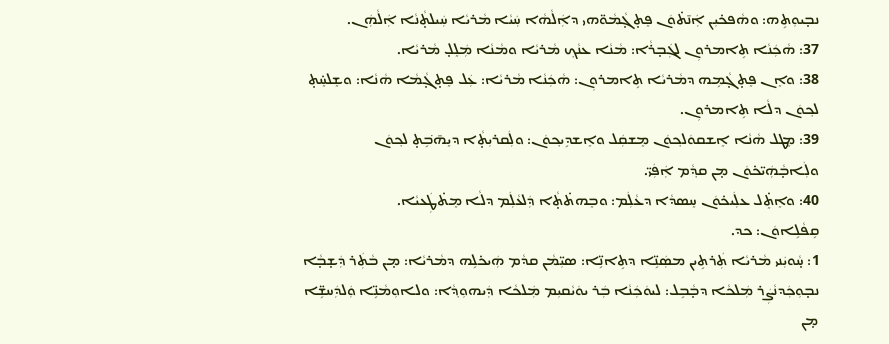ܢܒ̣ܝܘܼܬܹܗ: ܘܗܵܦܟ̇ܝܼܢ ܐܲܢ̄ܬ̇ܘܿܢ ܦܸܬ̣ܓ̣ܵܡܵܘ̈ܗܝ ܕܐܲܠܵܗܵܐ ܚܲܝܵܐ ܡܵܪܝܵܐ ܚܲܝܠܬ̣ܵܢܵܐ ܐܲܠܵܗܲܢ.
37: ܗܵܟܲܢܵܐ ܬܹܐܡܪܘܼܢ ܠܓܲܒ̣ܪܵܐ: ܡܵܢܵܐ ܥܢܵܟ݂ ܡܵܪܝܵܐ ܘܡܵܢܵܐ ܡܲܠܸܠ̣ ܡܵܪܝܵܐ.
38: ܘܐܸܢ ܦܸܬ̣ܓ̣ܵܡܹܗ ܕܡܵܪܝܵܐ ܬܹܐܡܪܘܼܢ: ܗܵܟܲܢܵܐ ܡܵܪܝܵܐ: ܥܲܠ ܦܸܬ̣ܓ̣ܵܡܵܐ ܗܵܢܵܐ: ܘܫܸܠܚܸ̇ܬ̣ ܠܟ݂ܘܿܢ ܕܠܵܐ ܬܹܐܡܪܘܼܢ.
39: ܡܸܛܠ ܗܵܢܵܐ ܐܸܫܩܘܿܠܟ݂ܘܿܢ ܡܸܫܩܲܠ ܘܐܸܫܕܹܝܟ݂ܘܿܢ: ܘܠܲܩܪܝܼܬ̣ܵܐ ܕܝܸܗ̄ܒܹ݁ܬ̣ ܠܟ݂ܘܿܢ ܘܠܲܐܒ̣ܵܗܲܝ̈ܟ̇ܘܿܢ ܡ̣ܢ ܩܕ݂ܵܡ ܐܲܦܲܝ̈.
40: ܘܐܸܬܸ̇ܠ ܥܠܲܝܟ̇ܘܿܢ ܚܸܣܕܵܐ ܕܥܵܠܲܡ: ܘܒܸܗܬ̇ܬ̣ܵܐ ܕܲܠܥܵܠܲܡ ܕܠܵܐ ܡܸܬ̇ܛܲܥܝܵܐ.
ܩܹܦܵܠܹܐܘܿܢ: ܟܕ.
1: ܚ̣ܵܘܝܲܢܝ ܡܵܪܝܵܐ ܬܲܪܬܹܝܢ ܡܣܲܢܹ̈ܐ ܕܬܹܐܢܹ̈ܐ: ܣܝܼ̈ܡܵܢ ܩܕܵܡ ܗܲܝܟ̇ܠܹܗ ܕܡܵܪܝܵܐ: ܡ̣ܢ ܒܵܬܲܪ ܕܲܫ̣ܒ̣ܵܐ ܢܒ̣ܘܼܟܲܕܢܵܨܲܪ ܡܲܠܟܵܐ ܕܒ̣ܵܒܹܠ: ܠܝܘܿܟܲܢܵܐ ܒܲܪ ܝܘܿܝܵܩܝܼܡ ܡܲܠܟܵܐ ܕܲܝܗܘܼܕ݂ܵܐ: ܘܠܐܘܼܡܵܢܹ̈ܐ ܘܲܠܕܲܚܫܹ̈ܐ ܡ̣ܢ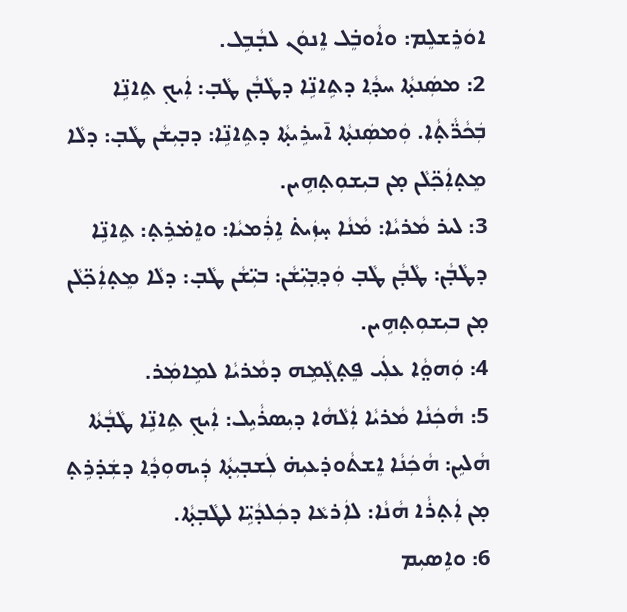ܐܘܿܪܸܫܠܸܡ: ܘܐܵܘܒܸ̇ܠ ܐܸܢܘܿܢ ܠܒ̣ܵܒܹܠ.
2: ܡܣܲܢܬ̣ܵܐ ܚܕ݂ܵܐ ܕܬܹܐܢܹ̈ܐ ܕܛܵܒ̣ܵܢ ܛܵܒ̣: ܐܲܝܟ݂ ܬܹܐܢܹ̈ܐ ܒܲܟܵܖ̈ܵܬ̣ܵܐ. ܘܲܡܣܲܢܬ̣ܵܐ ܐ̄ܚܪܹܝܬ̣ܵܐ ܕܬܹܐܢܹ̈ܐ: ܕܒ̣ܝܼܫܵܢ ܛܵܒ̣: ܕܠܵܐ ܡܸܬ̣ܐܲܟ݂̈ܠܵܢ ܡ̣ܢ ܒܝܼܫܘܼܬ̣ܗܹܝܢ.
3: ܠܝܪ ܡܵܪܝܵܐ: ܡܵܢܵܐ ܚ̣ܙܲܝܬ̇ ܐܹܪܲܡܝܵܐ: ܘܐܸܡ̇ܪܹܬ̣: ܬܹܐܢܹ̈ܐ ܕܛܵܒ̣ܵܢ: ܛܵܒ̣ܵܢ ܛܵܒ̣ ܘܲܕ݂ܒ̣ܝܼ̈ܫܵܢ: ܒܝܼ̈ܫܵܢ ܛܵܒ̣: ܕܠܵܐ ܡܸܬ̣ܐܲܟ݂̈ܠܵܢ ܡ̣ܢ ܒܝܼܫܘܼܬ̣ܗܹܝܢ.
4: ܘܲܗܘ̤ܵܐ ܥܠܲܝ ܦܸܬ̣ܓ̣ܵܡܹܗ ܕܡܵܪܝܵܐ ܠܡܹܐܡܲܪ.
5: ܗܵܟܲܢܵܐ ܡܵܪܝܵܐ ܐܲܠܵܗܵܐ ܕܝܼܣܪܵܝܹܠ: ܐܲܝܟ݂ ܬܹܐܢܹ̈ܐ ܛܵܒ̣ܵܬܵܐ ܗܵܠܝܹܢ: ܗܵܟܲܢܵܐ ܐܸܫܬܵܘܕ̇ܥܝܼܗ̇ ܠܲܫܒ̣ܝܼܬ̣ܵܐ ܕܲܝܗܘܼܕ݂ܵܐ ܕܫܲܕ̇ܪܹܬ̣ ܡ̣ܢ ܐܲܬ̣ܪܵܐ ܗܵܢܵܐ: ܠܐܲܪܥܵܐ ܕܟܲܠܕܵܝܹ̈ܐ ܠܛܵܒ̣ܬ̣ܵܐ.
6: ܘܐܹܣܝܼܡ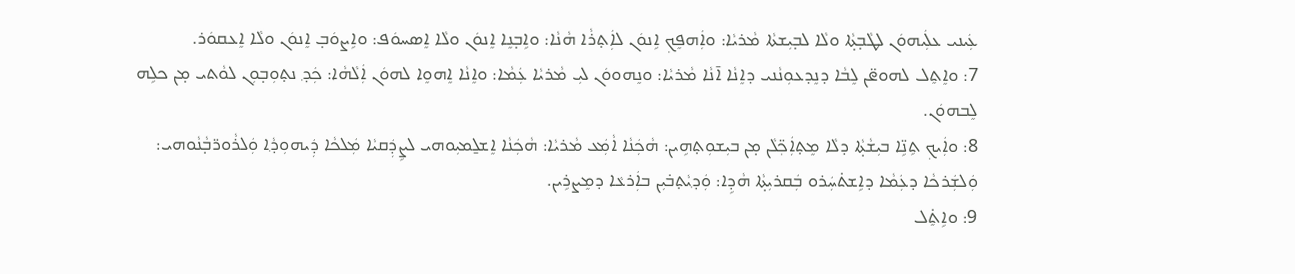ܥܲܝܢܝ ܥܠܲܝܗܘܿܢ ܠܛܵܒ̣ܬ̣ܵܐ ܘܠܵܐ ܠܒ̣ܝܼܫܬܵܐ ܡܵܪܝܵܐ: ܘܐܲܗܦܸܟ݂ ܐܹܢܘܿܢ ܠܐܲܬ̣ܪܵܐ ܗܵܢܵܐ: ܘܐܹܒ̣ܢܸܐ ܐܸܢܘܿܢ ܘܠܵܐ ܐܸܣܚܘܿܦ: ܘܐܹܨܘܿܒ̣ ܐܸܢܘܿܢ ܘܠܵܐ ܐܸܥܩܘܿܪ.
7: ܘܐܸܬܸܠ ܠܗܘܧܢ ܠܸܒܵܐ ܕܢܸܕܥܘܼܢܵܢܝ ܕܐܸܢܵܐ ܐ̄ܢܵܐ ܡܵܪܝܵܐ: ܘܢܸܗܘܘܿܢ ܠܝܼ ܡܵܪܝܵܐ ܥܲܡܵܐ: ܘܐܸܢܵܐ ܐܸܗܘܸܐ ܠܗܘܿܢ ܐܲܠܵܗܵܐ: ܟܲܕ݂ ܢܬ̣ܘܼܒ̣ܘܼܢ ܠܘܵܬܝ ܡ̣ܢ ܟܠܹܗ ܠܸܒܗܘܿܢ.
8: ܘܐܲܝܟ݂ ܬܹܢܹ̈ܐ ܒܝܼܫܵܬ̣ܵܐ ܕܠܵܐ ܡܸܬ̣ܐܲܟ݂̈ܠܵܢ ܡ̣ܢ ܒܝܼܫܘܼܬ̣ܗܹܝܢ: ܗܵܟܲܢܵܐ ܐܵܡܲܥ ܡܵܪܝܵܐ: ܗܵܟܲܢܵܐ ܐܸܫܠ̱ܡܝܼܘܗܝ ܠܨܹܕܲܩܝܵܐ ܡܲܠܟܵܐ ܕܲܝܗܘܼܕ݂ܵܐ ܘܲܠܪܵܘܖ̈ܒ̣ܵܢܵܘܗܝ: ܘܲܠܫܲܪܟܵܐ ܕܥܲܡܵܐ ܕܐܹܫܬ̇ܚܲܪܘ ܒܲܩܪܝܼܬ̣ܵܐ ܗܵܕܹܐ: ܘܲܕ݂ܝܵܬ̣ܒ̇ܝܼܢ ܒܐܲܪܥܵܐ ܕܡܸܨܪܹܝܢ.
9: ܘܐܹܬܸ̇ܠ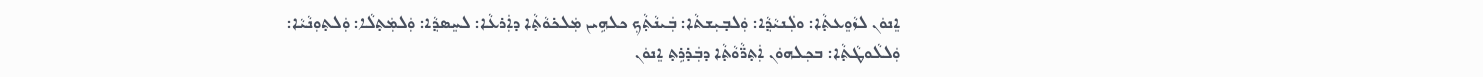ܐܸܢܘܿܢ ܠܙܵܘܸܥܬ̣ܵܐ: ܘܠܲܢܝܵܕ݂ܵܐ: ܘܲܠܒ̣ܝܼܫܬܵܐ: ܒܲܝܢܵܬ݂ܵܟ݂ ܟܠܗܹܝܢ ܡܲܠܟ̇ܘܵܬ̣ܵܐ ܕܐܲܪܥܵܐ: ܠܚܸܣܕ݂ܵܐ: ܘܲܠܡܲܬ̣ܠܵܐ: ܘܲܠܬ̣ܘܼܢܵܝܵܐ: ܘܲܠܠܵܘܛܵܬ̣ܵܐ: ܒܟ݂ܠܗܘܿܢ ܐܲܬ̣ܖ̈ܵܘܵܬ̣ܵܐ ܕܒܲܕ̇ܪܹܬ̣ ܐܸܢܘܿܢ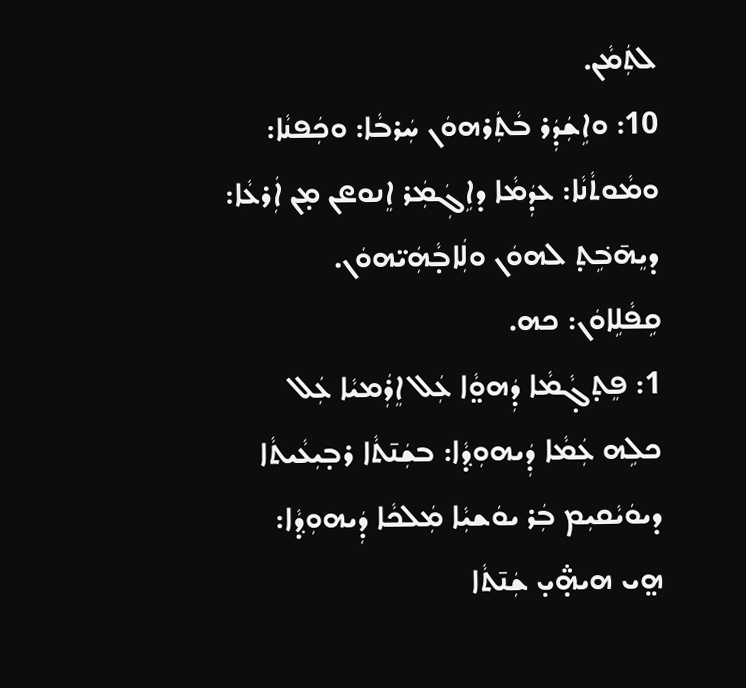ܠܬܲܡܵܢ.
10: ܘܐܹܫܲܕܲܪ ܒܵܬܲܪܗܘܿܢ ܚܲܪܒܵܐ: ܘܟܲܦܢܵܐ: ܘܡܵܘܬܵܢܵܐ: ܥܕܲܡܵܐ ܕܐܹܓܲܡܲܪ ܐܸܢܘܧܢ ܡ̣ܢ ܐܲܪܥܵܐ: ܕܝܸܗ̄ܒܹ݁ܬ̣ ܠܗܘܿܢ ܘܠܲܐܒ̣ܵܗܲܝ̈ܗܘܿܢ.
ܩܹܦܵܠܹܐܘܿܢ: ܟܗ.
1: ܦܸܬ̣ܓ̣ܵܡܵܐ ܕܲܗܘ̤ܵܐ ܥܲܠ ܐܸܪܲܡܝܵܐ ܥܲܠ ܟܠܹܗ ܥܲܡܵܐ ܕܲܝܗܘܼܕ݂ܵܐ: ܒܫܲܢ̄ܬܵܐ ܪܒ̣ܝܼܥܵܝܬܵܐ ܕܝܘܿܝܵܩܝܼܡ ܒܲܪ ܝܘܿܫܝܼܵܐ ܡܲܠܟܵܐ ܕܲܝܗܘܼܕ݂ܵܐ: ܗ̤ܝ ܗܞܝ̣ ܫܲܢ̄ܬܵܐ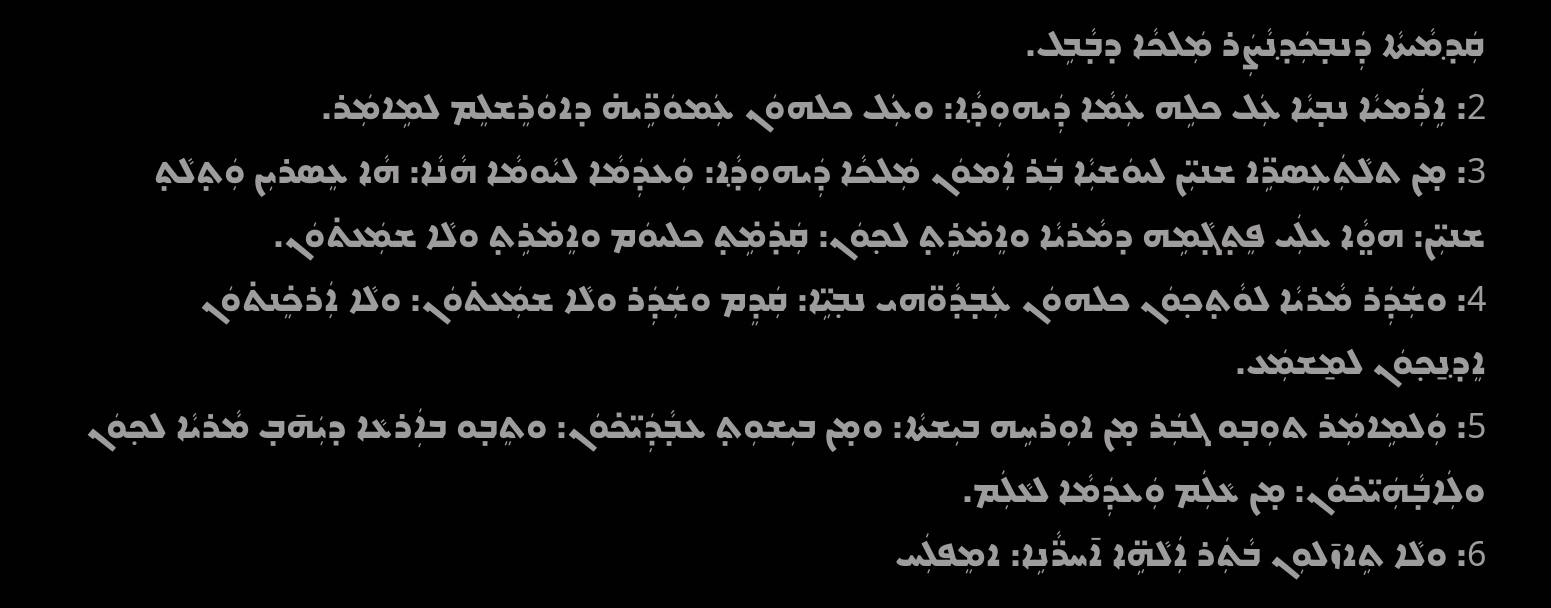ܩܲܕ݂ܡܵܝܬܵܐ ܕܲܢܒ̣ܟܲܕ݂ܢܵܨܲܪ ܡܲܠܟܵܐ ܕܒ̣ܵܒܹܠ.
2: ܐܹܪܲܡܝܵܐ ܢܒ̣ܝܵܐ ܥܲܠ ܟܠܹܗ ܥܲܡܵܐ ܕܲܝܗܘܼܕ݂ܵܐ: ܘܥܲܠ ܟܠܗܘܿܢ ܥܲܡܘܿܖܹ̈ܝܗ̇ ܕܐܘܿܪܸܫܠܸܡ ܠܡܹܐܡܲܪ.
3: ܡ̣ܢ ܬܠܵܬܲܥܸܣܖܹ̈ܐ ܫܢܝܼ̈ܢ ܠܝܘܿܫܝܼܵܐ ܒܲܪ ܐܲܡܘܿܢ ܡܲܠܟܵܐ ܕܲܝܗܘܼܕ݂ܵܐ: ܘܲܥܕܲܡܵܐ ܠܝܵܘܡܵܐ ܗܵܢܵܐ: ܗܵܐ ܥܸܣܪܝܼܢ ܘܲܬ̣ܠܵܬ̣ ܫܢܝܼ̈ܢ: ܗܘ̤ܵܐ ܥܠܲܝ ܦܸܬ̣ܓ̣ܵܡܹܗ ܕܡܵܪܝܵܐ ܘܐܸܡ̇ܪܹܬ̣ ܠܟ݂ܘܿܢ: ܩܲܕ̇ܡܹ̇ܬ̣ ܟܠܝܘܿܡ ܘܐܸܡ̇ܪܹܬ̣ ܘܠܵܐ ܫܡܲܥܬ̇ܘܿܢ.
4: ܘܫܲܕܲܪ ܡܵܪܝܵܐ ܠܘܵܬ̣ܟ݂ܘܿܢ ܟܠܗܘܿܢ ܥܲܒ̣ܕܵܘ̈ܗܝ ܢܒ݂ܝܹ̈ܐ: ܩܲܕܸܡ ܘܫܲܕܲܪ ܘܠܵܐ ܫܡܲܥܬ̇ܘܿܢ: ܘܠܵܐ ܐܲܪܟܸ̇ܢܬ̇ܘܿܢ ܐܸܕ݂ܢ̱ܟ݂ܘܿܢ ܠܡ̱ܫܡܲܥ.
5: ܘܲܠܡܹܐܡܲܪ ܬܘܼܒ̣ܘ ܓܒܲܪ ܡ̣ܢ ܐܘܼܪܚܹܗ ܒܝܼܫܬܵܐ: ܘܡ̣ܢ ܒܝܼܫܘܼܬ̣ ܥܒ̣ܵܕܲܝ̈ܟ̇ܘܿܢ: ܘܬܸܒ̣ܘ ܒܐܲܪܥܵܐ ܕܝܲܗ̄ܒ̣ ܡܵܪܝܵܐ ܠܟ݂ܘܿܢ ܘܠܲܐܒ̣ܵܗܲܝ̈ܟ̇ܘܿܢ: ܡ̣ܢ ܥܵܠܲܡ ܘܲܥܕܲܡܵܐ ܠܥܵܠܲܡ.
6: ܘܠܵܐ ܬܹܐܙ̄ܠܘܼܢ ܒܵܬܲܪ ܐܲܠܵܗܹ̈ܐ ܐ̄ܚܖ̈ܵܢܹܐ: ܐܡܸܦܠܲܚ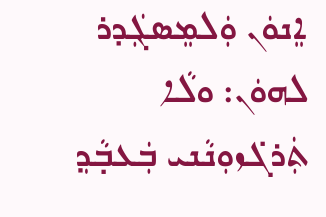ܐܸܢܘܿܢ ܘܲܠܡܸܣܓܲܕܪ ܠܗܘܿܢ: ܘܠܵܐ ܬܲܪܓ̇ܙܘܼܢܵܢܝ ܒܲܥܒ̣ܵܕ݂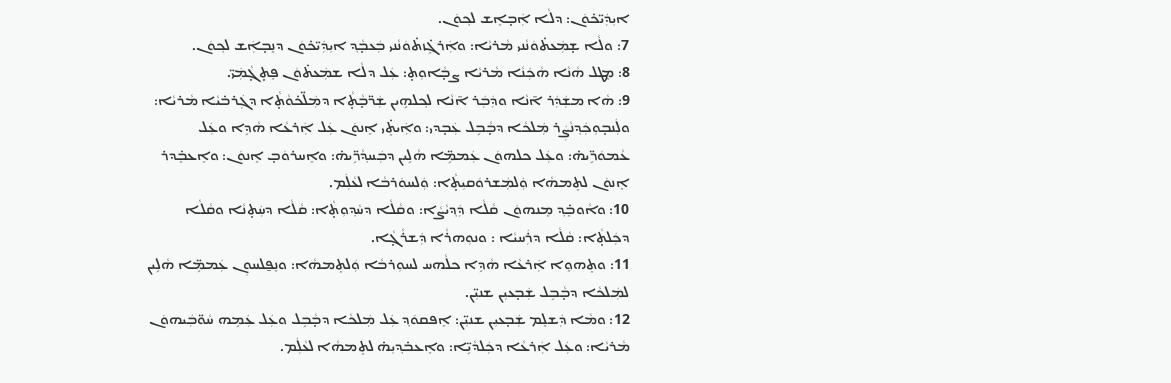ܐܝܼܕܲܝ̈ܟ̇ܘܿܢ: ܕܠܵܐ ܐܲܒ̣ܐܸܫ ܠܟ݂ܘܿܢ.
7: ܘܠܵܐ ܫ̣ܡܲܥܬ̇ܘܿܢܵܢܝ ܡܵܪܝܵܐ: ܘܐܲܪܓܸ̇ܙܬ̇ܘܿܢܵܢܝ ܒܲܥܒ̣ܵܕ݂ ܐܝܼܕܲܝ̈ܟ̇ܘܿܢ ܕܢܸܒ̣ܐܲܫ ܠܟ݂ܘܿܢ.
8: ܡܸܛܠ ܗܵܢܵܐ ܗܵܟܲܢܵܐ ܡܵܪܝܵܐ ܨܒ̣ܵܐܘܼܬ̣: ܥܲܠ ܕܠܵܐ ܫܡܲܥܬ̇ܘܿܢ ܦܸܬ̣ܓ̣ܵܡܲܝ̈.
9: ܗܵܐ ܡܫܲܕܲܪ ܐ̄ܢܵܐ ܘܕܲܒܲܪ ܐ̄ܢܵܐ ܠܟ݂ܠܗܹܝܢ ܫܲܖ̈ܒ̣ܵܬ̣ܵܐ ܕܡܲܠ̈ܟ̇ܘܵܬ̣ܵܐ ܕܓܲܪܒ̇ܝܵܐ ܡܵܪܝܵܐ: ܘܠܲܢܒ̣ܘܼܟܲܕ݂ܢܵܨܲܪ ܡܲܠܟܵܐ ܕܒ̣ܵܒܹܠ ܥܲܒ̣ܕܝ: ܘܐܲܝܬܸ̇ܝ ܐܸܢܘܿܢ ܥܲܠ ܐܲܪܥܵܐ ܗܵܕܹܐ ܘܥܲܠ ܥܵܡܘܿܖܹ̈ܝܗ̇: ܘܥܲܠ ܟܠܗܘܿܢ ܥܲܡܡܹ̈ܐ ܗܵܠܹܝܢ ܕܒܲܚܕ݂ܵܖܹ̈ܝܗ̇: ܘܐܸܚܪܘܿܒ̣ ܐܸܢܘܿܢ: ܘܐܸܥܒܸ̇ܕܪ ܐܸܢܘܿܢ ܠܬܸܡܗܵܐ ܘܲܠܡܲܫܪܘܿܩܝܼܬ̣ܵܐ: ܘܲܠܚܘܿܪܒܵܐ ܠܥܵܠܲܡ.
10: ܘܐܵܘܒܸ̇ܕ݂ ܡܸܢܗܘܿܢ ܩܵܠܵܐ ܕܲܕ݂ܝܵܨܵܐ: ܘܩܵܠܵܐ ܕܚܵܕ݂ܘܼܬ̣ܵܐ: ܩܵܠܵܐ ܕܚܲܬ̣ܢܵܐ ܘܩܵܠܵܐ ܕܟܲܠܬ̣ܵܐ: ܩܵܠܵܐ ܕܪܲܚܝܵܐ : ܘܢܘܼܗܪܵܐ ܕܲܫܪܵܓ̣ܵܐ.
11: ܘܬܸܗܘܸܐ ܐܲܪܥܵܐ ܗܵܕܹܐ ܟܠܵܗܚ ܠܚܘܼܪܒܵܐ ܘܲܠܬܸܡܗܵܐ: ܘܢܸܦ̱ܠܚܘܼܢ ܥܲܡܡܹ̈ܐ ܗܵܠܹܝܢ ܠܡܲܠܟܵܐ ܕܒ̣ܵܒܹܠ ܫܲܒ̣ܥܝܼܢ ܫܢܝܼ̈ܢ.
12: ܘܡܵܐ ܕܲܫܠܸܡ ܫܲܒ̣ܥܝܼܢ ܫܢܝܼ̈ܢ: ܐܸܦܩܘܿܕ݂ ܥܲܠ ܡܲܠܟܵܐ ܕܒ̣ܵܒܹܠ ܘܥܲܠ ܥܲܡܹܗ ܚܵܘ̈ܒܲܝܗܘܿܢ ܡܵܪܝܵܐ: ܘܥܲܠ ܐܲܪܥܵܐ ܕܟܲܠܕܵܝܹ̈ܐ: ܘܐܸܥܒ̇ܕ݂ܝܼܗ̇ ܠܬܸܡܗܵܐ ܠܥܵܠܲܡ.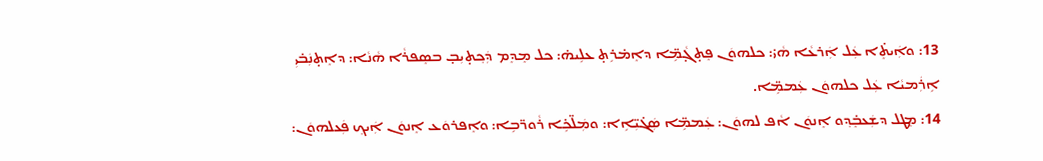13: ܘܐܲܝܬܸ̇ܐ ܥܲܠ ܐܲܪܥܵܐ ܗܵܝ̇: ܟܠܗܘܿܢ ܦܸܬ̣ܓ̣ܵܡܹ̈ܐ ܕܐܸܡ̇ܪܹܬ̣ ܥܠܹܝܗ̇: ܟܠ ܡܸܕܸܡ ܕܲܟ݂ܬ̣ܝܼܒ̣ ܒܣܸܦܪܵܐ ܗܵܢܵܐ: ܕܐܸܬ̣ܢܲܒ̇ܝܼ ܐܹܪܲܡܝܵܐ ܥܲܠ ܟܠܗܘܿܢ ܥܲܡܡܹ̈ܐ.
14: ܡܸܛܠ ܕܫܲܥܒܸ̇ܕ݂ܘ ܐܸܢܘܿܢ ܐܵܦ ܠܗܘܿܢ: ܥܲܡܡܹ̈ܐ ܣܲܓ̇ܝܼ̈ܐܹܐ: ܘܡܲܠ̈ܟܹ̇ܐ ܪܵܘܖ̈ܒܹܐ: ܘܐܸܦܪܘܿܥ ܐܸܢܘܿܢ ܐܲܝܟ݂ ܦܲܥܠܗܘܿܢ: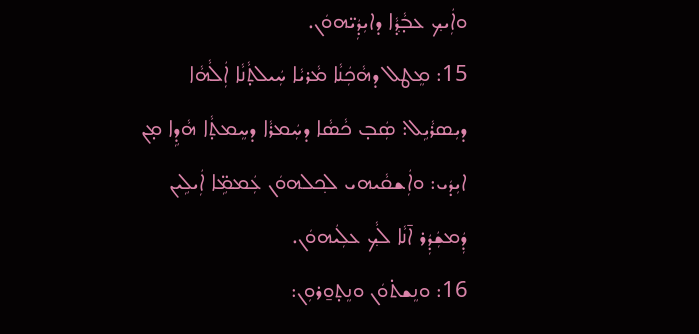ܘܐܲܝܟ݂ ܥܒ̣ܵܕ݂ܵܐ ܕܐܝܼܕܲܝ̈ܗܘܿܢ.
15: ܡܸܛܠ ܕܗܵܟܲܢܵܐ ܡܵܪܝܵܐ ܚܲܝܠܬ̣ܵܢܵܐ ܐܲܠܵܗܵܐ ܕܝܼܣܪܵܝܹܠ: ܣܲܒ̣ ܟܵܣܵܐ ܕܚܲܡܪܵܐ ܕܚܸܡܬ̣ܵܐ ܗܵܕܹܐ ܡ̣ܢ ܐܝܼܕܿܝ: ܘܐܲܫܩܵܝܗܝ ܠܟ݂ܠܗܘܿܢ ܥܲܡܡܹ̈ܐ ܐܲܝܠܹܝܢ ܕܲܡܫܲܕܲܪ ܐ̄ܢܵܐ ܠܵܟ݂ ܥܠܲܝܗܘܿܢ.
16: ܘܢܸܫܬ̇ܘܿܢ ܘܢܸܬ̣ܘ̱ܪܘܼܢ: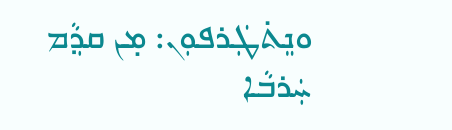ܘܢܸܬ̇ܛܲܪܦܘܼܢ: ܡ̣ܢ ܩܕ݂ܵܡ ܚܲܪܒܵܐ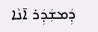ܕܲܡܫܲܕܲܪ ܐ̄ܢܵܐ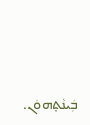ܒܲܝܢܵܬ̣ܗܘܿܢ.